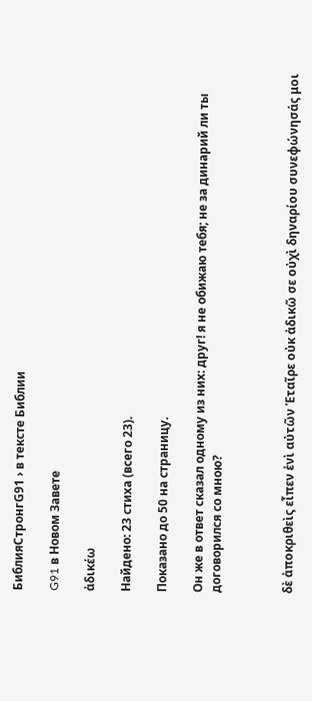БиблияСтронгG91 › в тексте Библии

G91 в Новом Завете

ἀδικέω

Найдено: 23 стиха (всего 23).

Показано до 50 на страницу.

Он же в ответ сказал одному из них: друг! я не обижаю тебя; не за динарий ли ты договорился со мною?



δὲ ἀποκριθεὶς εἶπεν ἑνὶ αὐτῶν Ἑταῖρε οὐκ ἀδικῶ σε οὐχὶ δηναρίου συνεφώνησάς μοι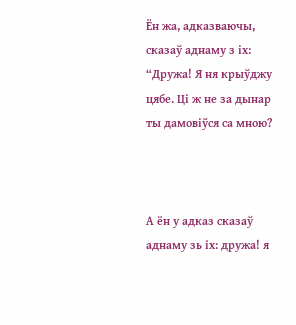Ён жа, адказваючы, сказаў аднаму з іх: “Дружа! Я ня крыўджу цябе. Ці ж не за дынар ты дамовіўся са мною?



А ён у адказ сказаў аднаму зь іх: дружа! я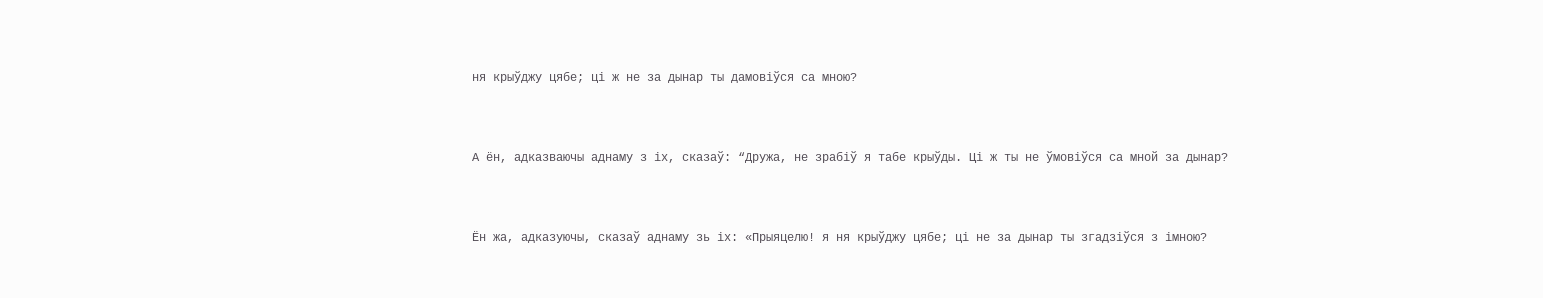ня крыўджу цябе; ці ж не за дынар ты дамовіўся са мною?



А ён, адказваючы аднаму з іх, сказаў: “Дружа, не зрабіў я табе крыўды. Ці ж ты не ўмовіўся са мной за дынар?



Ён жа, адказуючы, сказаў аднаму зь іх: «Прыяцелю! я ня крыўджу цябе; ці не за дынар ты згадзіўся з імною?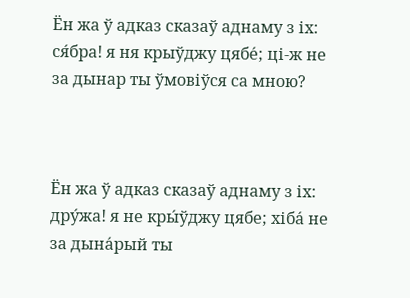Ён жа ў адказ сказаў аднаму з іх: ся́бра! я ня крыўджу цябе́; ці-ж не за дынар ты ўмовіўся са мною?



Ён жа ў адказ сказаў аднаму з іх: дру́жа! я не кры́ўджу цябе; хіба́ не за дына́рый ты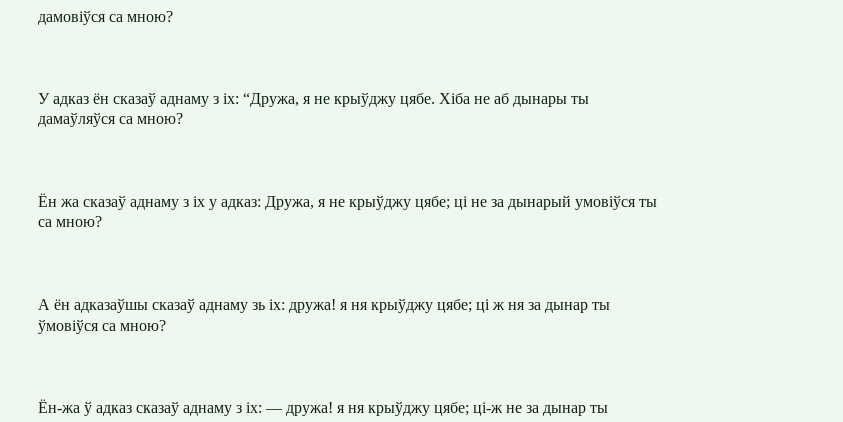дамовіўся са мною?



У адказ ён сказаў аднаму з іх: “Дружа, я не крыўджу цябе. Хіба не аб дынары ты дамаўляўся са мною?



Ён жа сказаў аднаму з іх у адказ: Дружа, я не крыўджу цябе; ці не за дынарый умовіўся ты са мною?



А ён адказаўшы сказаў аднаму зь іх: дружа! я ня крыўджу цябе; ці ж ня за дынар ты ўмовіўся са мною?



Ён-жа ў адказ сказаў аднаму з іх: — дружа! я ня крыўджу цябе; ці-ж не за дынар ты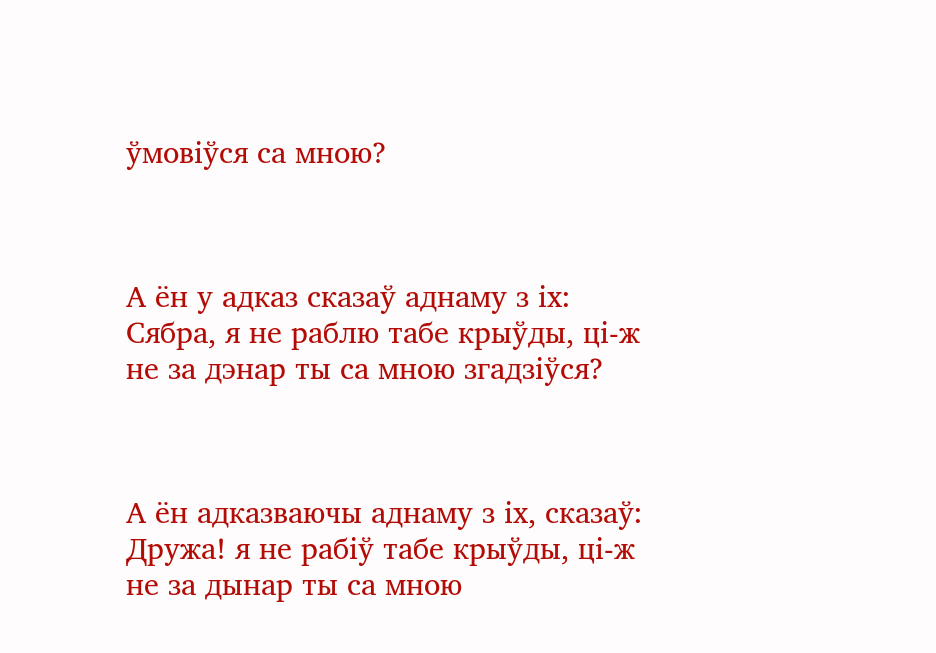ўмовіўся са мною?



А ён у адказ сказаў аднаму з іх: Сябра, я не раблю табе крыўды, ці-ж не за дэнар ты са мною згадзіўся?



А ён адказваючы аднаму з іх, сказаў: Дружа! я не рабіў табе крыўды, ці-ж не за дынар ты са мною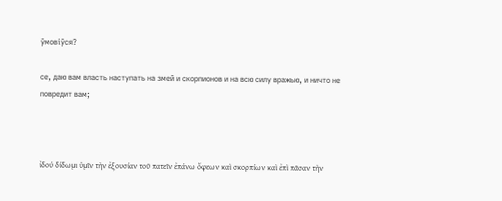ўмовіўся?

се, даю вам власть наступать на змей и скорпионов и на всю силу вражью, и ничто не повредит вам;



ἰδού δίδωμι ὑμῖν τὴν ἐξουσίαν τοῦ πατεῖν ἐπάνω ὄφεων καὶ σκορπίων καὶ ἐπὶ πᾶσαν τὴν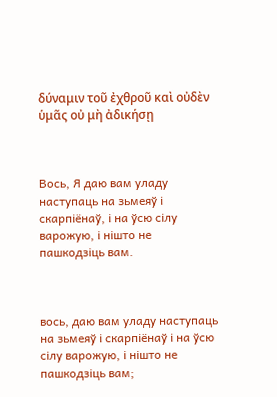δύναμιν τοῦ ἐχθροῦ καὶ οὐδὲν ὑμᾶς οὐ μὴ ἀδικήσῃ



Вось, Я даю вам уладу наступаць на зьмеяў і скарпіёнаў, і на ўсю сілу варожую, і нішто не пашкодзіць вам.



вось, даю вам уладу наступаць на зьмеяў і скарпіёнаў і на ўсю сілу варожую, і нішто не пашкодзіць вам;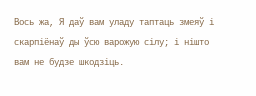Вось жа, Я даў вам уладу таптаць змеяў і скарпіёнаў ды ўсю варожую сілу; і нішто вам не будзе шкодзіць.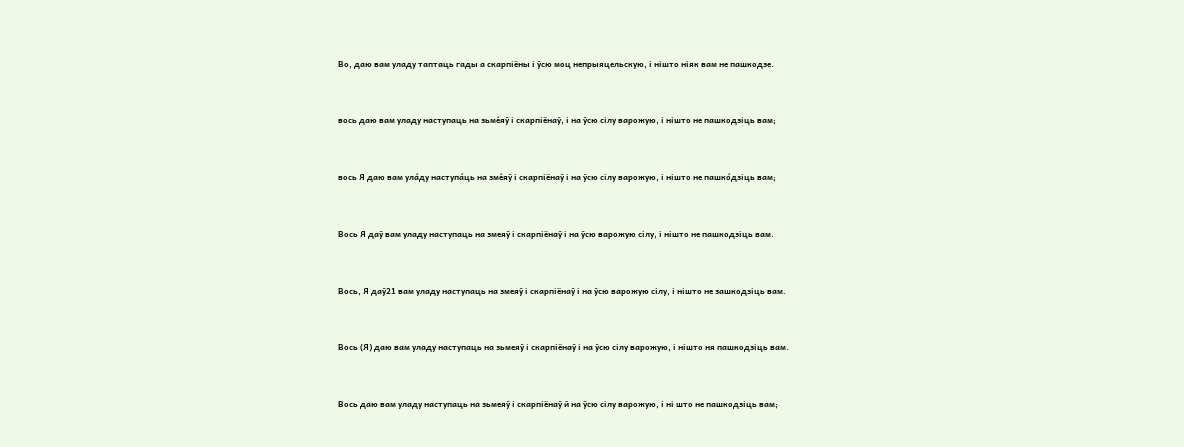Во, даю вам уладу таптаць гады а скарпіёны і ўсю моц непрыяцельскую, і нішто ніяк вам не пашкодзе.



вось даю вам уладу наступаць на зьме́яў і скарпіёнаў, і на ўсю сілу варожую, і нішто не пашкодзіць вам;



вось Я даю вам ула́ду наступа́ць на зме́яў і скарпіёнаў і на ўсю сілу варожую, і нішто не пашко́дзіць вам;



Вось Я даў вам уладу наступаць на змеяў і скарпіёнаў і на ўсю варожую сілу, і нішто не пашкодзіць вам.



Вось, Я даў21 вам уладу наступаць на змеяў і скарпіёнаў і на ўсю варожую сілу, і нішто не зашкодзіць вам.



Вось (Я) даю вам уладу наступаць на зьмеяў і скарпіёнаў і на ўсю сілу варожую, і нішто ня пашкодзіць вам.



Вось даю вам уладу наступаць на зьмеяў і скарпіёнаў й на ўсю сілу варожую, і ні што не пашкодзіць вам;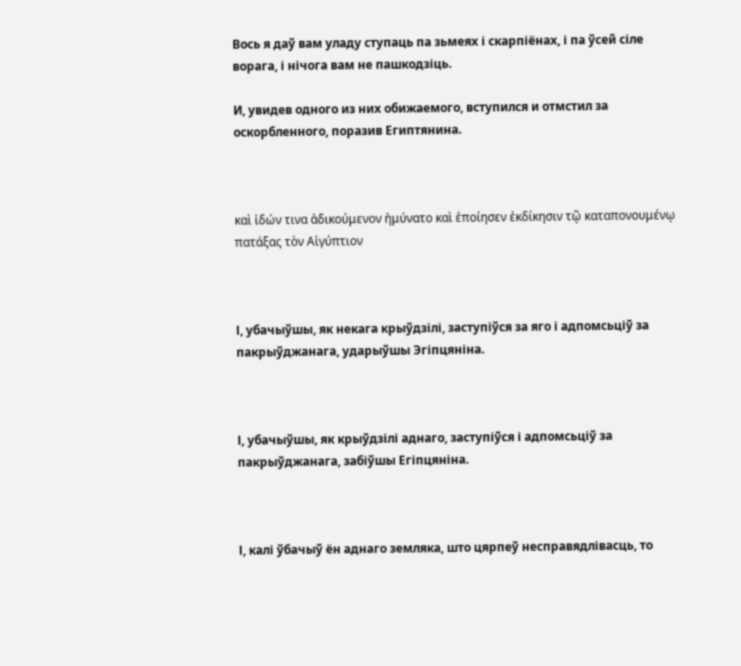Вось я даў вам уладу ступаць па зьмеях і скарпіёнах, і па ўсей сіле ворага, і нічога вам не пашкодзіць.

И, увидев одного из них обижаемого, вступился и отмстил за оскорбленного, поразив Египтянина.



καὶ ἰδών τινα ἀδικούμενον ἠμύνατο καὶ ἐποίησεν ἐκδίκησιν τῷ καταπονουμένῳ πατάξας τὸν Αἰγύπτιον



І, убачыўшы, як некага крыўдзілі, заступіўся за яго і адпомсьціў за пакрыўджанага, ударыўшы Эгіпцяніна.



І, убачыўшы, як крыўдзілі аднаго, заступіўся і адпомсьціў за пакрыўджанага, забіўшы Егіпцяніна.



І, калі ўбачыў ён аднаго земляка, што цярпеў несправядлівасць, то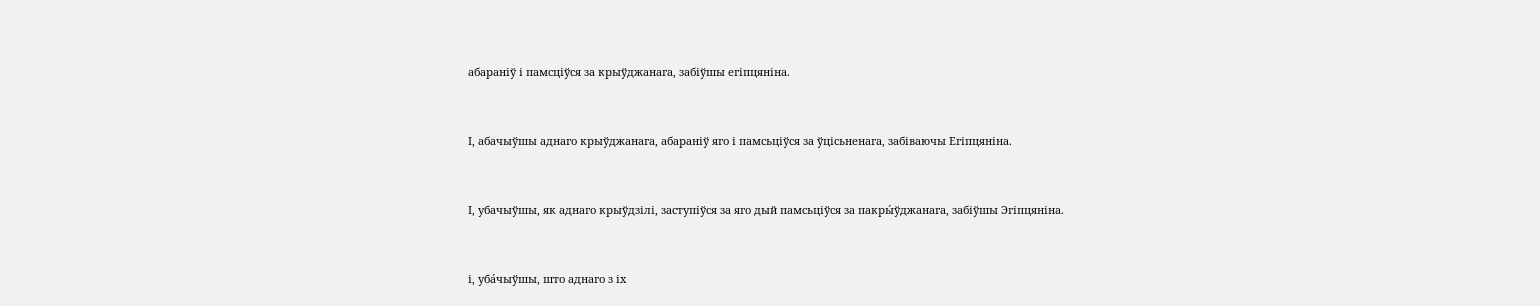абараніў і памсціўся за крыўджанага, забіўшы егіпцяніна.



І, абачыўшы аднаго крыўджанага, абараніў яго і памсьціўся за ўцісьненага, забіваючы Егіпцяніна.



І, убачыўшы, як аднаго крыўдзілі, заступіўся за яго дый памсьціўся за пакры́ўджанага, забіўшы Эгіпцяніна.



і, уба́чыўшы, што аднаго з іх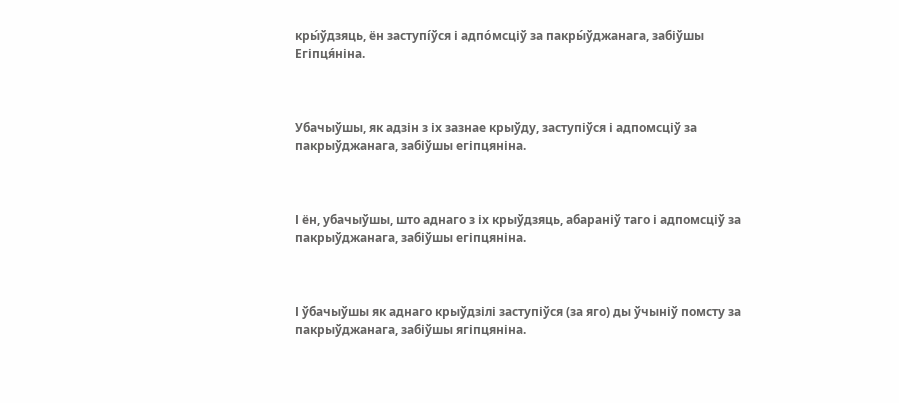кры́ўдзяць, ён заступíўся і адпо́мсціў за пакры́ўджанага, забіўшы Егіпця́ніна.



Убачыўшы, як адзін з іх зазнае крыўду, заступіўся і адпомсціў за пакрыўджанага, забіўшы егіпцяніна.



І ён, убачыўшы, што аднаго з іх крыўдзяць, абараніў таго і адпомсціў за пакрыўджанага, забіўшы егіпцяніна.



І ўбачыўшы як аднаго крыўдзілі заступіўся (за яго) ды ўчыніў помсту за пакрыўджанага, забіўшы ягіпцяніна.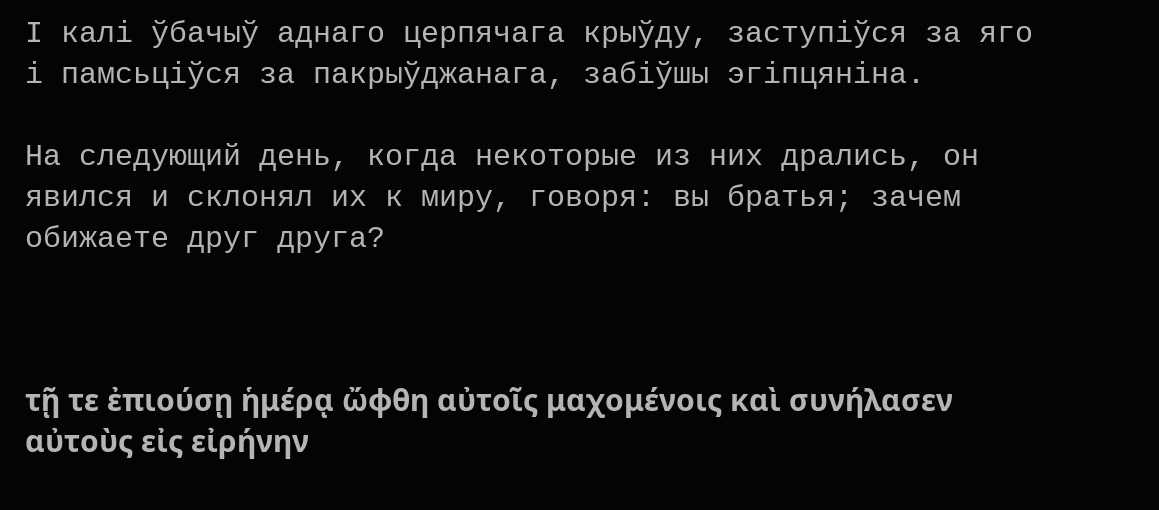І калі ўбачыў аднаго церпячага крыўду, заступіўся за яго і памсьціўся за пакрыўджанага, забіўшы эгіпцяніна.

На следующий день, когда некоторые из них дрались, он явился и склонял их к миру, говоря: вы братья; зачем обижаете друг друга?



τῇ τε ἐπιούσῃ ἡμέρᾳ ὤφθη αὐτοῖς μαχομένοις καὶ συνήλασεν αὐτοὺς εἰς εἰρήνην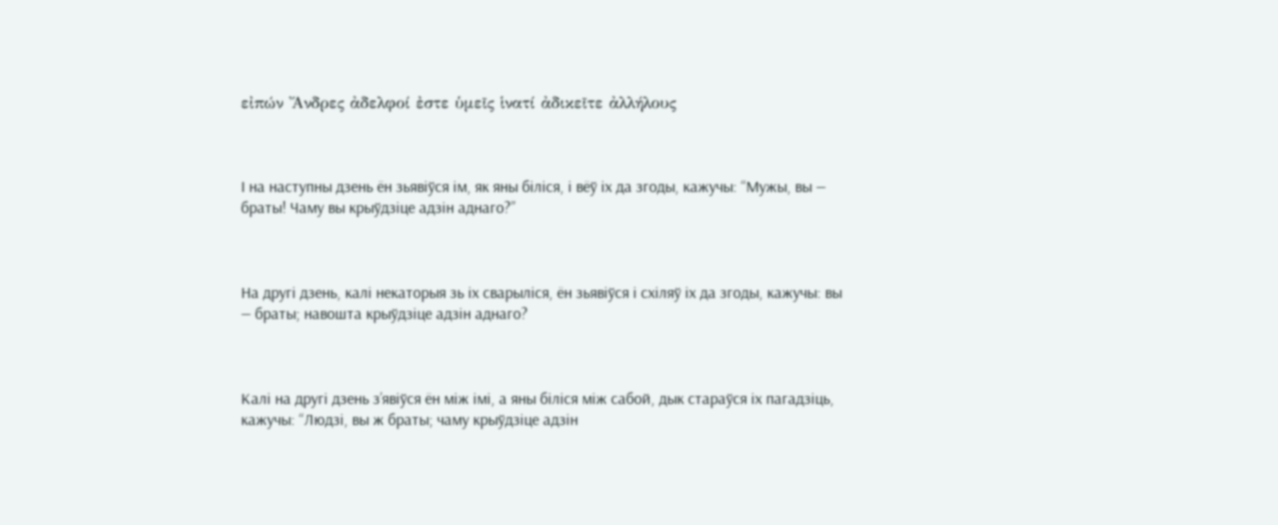εἰπών Ἄνδρες ἀδελφοί ἐστε ὑμεῖς ἱνατί ἀδικεῖτε ἀλλήλους



І на наступны дзень ён зьявіўся ім, як яны біліся, і вёў іх да згоды, кажучы: “Мужы, вы — браты! Чаму вы крыўдзіце адзін аднаго?”



На другі дзень, калі некаторыя зь іх сварыліся, ён зьявіўся і схіляў іх да згоды, кажучы: вы — браты; навошта крыўдзіце адзін аднаго?



Калі на другі дзень з’явіўся ён між імі, а яны біліся між сабой, дык стараўся іх пагадзіць, кажучы: “Людзі, вы ж браты; чаму крыўдзіце адзін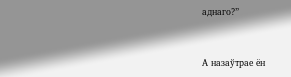аднаго?”



А назаўтрае ён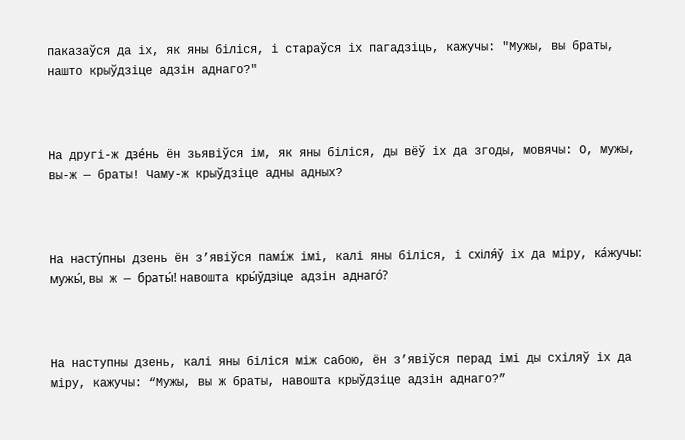паказаўся да іх, як яны біліся, і стараўся іх пагадзіць, кажучы: "Мужы, вы браты, нашто крыўдзіце адзін аднаго?"



На другі-ж дзе́нь ён зьявіўся ім, як яны біліся, ды вёў іх да згоды, мовячы: О, мужы, вы-ж — браты! Чаму-ж крыўдзіце адны адных?



На насту́пны дзень ён з’явіўся памíж імі, калі яны біліся, і схіля́ў іх да міру, ка́жучы: мужы́, вы ж — браты́! навошта кры́ўдзіце адзін аднаго́?



На наступны дзень, калі яны біліся між сабою, ён з’явіўся перад імі ды схіляў іх да міру, кажучы: “Мужы, вы ж браты, навошта крыўдзіце адзін аднаго?”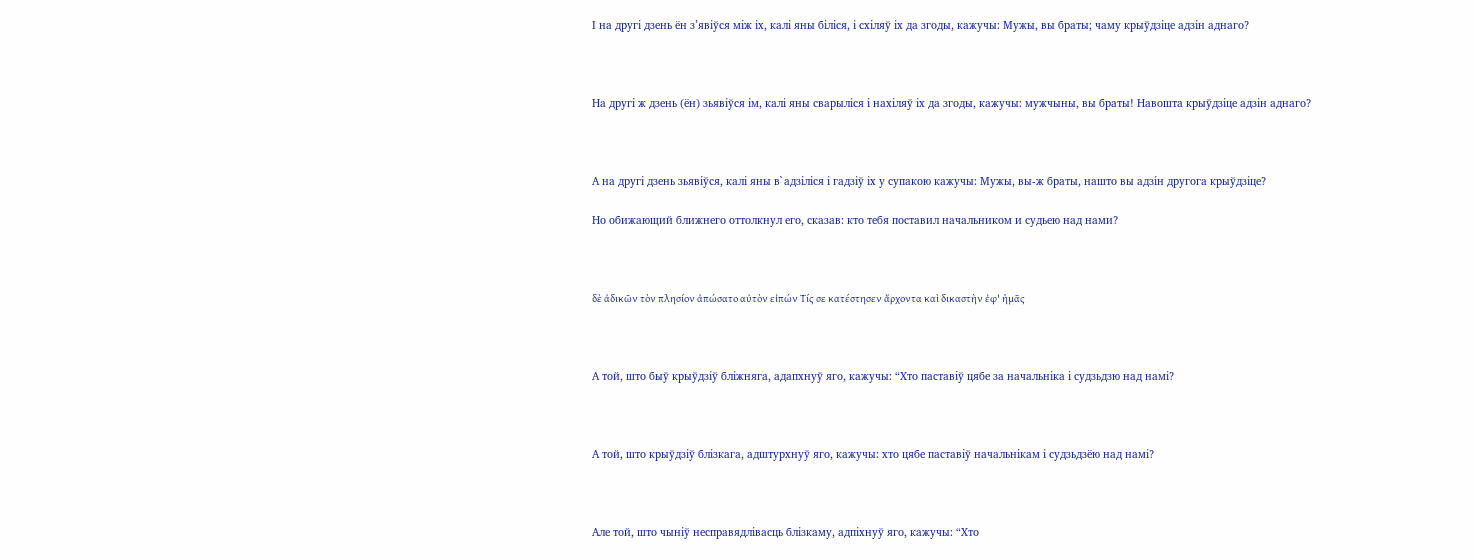І на другі дзень ён з’явіўся між іх, калі яны біліся, і схіляў іх да згоды, кажучы: Мужы, вы браты; чаму крыўдзіце адзін аднаго?



На другі ж дзень (ён) зьявіўся ім, калі яны сварыліся і нахіляў іх да згоды, кажучы: мужчыны, вы браты! Навошта крыўдзіце адзін аднаго?



А на другі дзень зьявіўся, калі яны в`адзіліся і гадзіў іх у супакою кажучы: Мужы, вы-ж браты, нашто вы адзін другога крыўдзіце?

Но обижающий ближнего оттолкнул его, сказав: кто тебя поставил начальником и судьею над нами?



δὲ ἀδικῶν τὸν πλησίον ἀπώσατο αὐτὸν εἰπών Τίς σε κατέστησεν ἄρχοντα καὶ δικαστὴν ἐφ' ἡμᾶς



А той, што быў крыўдзіў бліжняга, адапхнуў яго, кажучы: “Хто паставіў цябе за начальніка і судзьдзю над намі?



А той, што крыўдзіў блізкага, адштурхнуў яго, кажучы: хто цябе паставіў начальнікам і судзьдзёю над намі?



Але той, што чыніў несправядлівасць блізкаму, адпіхнуў яго, кажучы: “Хто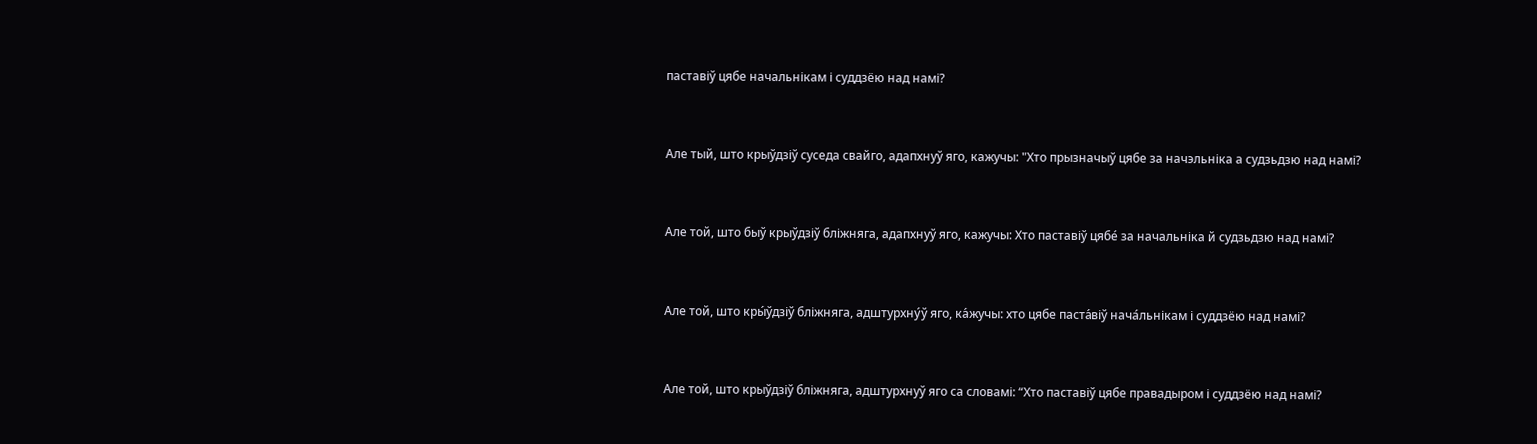паставіў цябе начальнікам і суддзёю над намі?



Але тый, што крыўдзіў суседа свайго, адапхнуў яго, кажучы: "Хто прызначыў цябе за начэльніка а судзьдзю над намі?



Але той, што быў крыўдзіў бліжняга, адапхнуў яго, кажучы: Хто паставіў цябе́ за начальніка й судзьдзю над намі?



Але той, што кры́ўдзіў бліжняга, адштурхну́ў яго, ка́жучы: хто цябе паста́віў нача́льнікам і суддзёю над намі?



Але той, што крыўдзіў бліжняга, адштурхнуў яго са словамі: “Хто паставіў цябе правадыром і суддзёю над намі?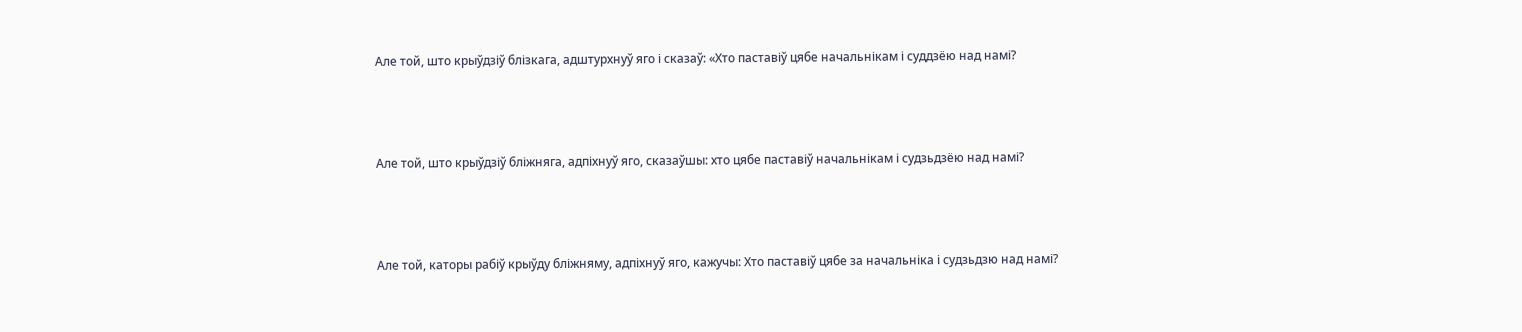Але той, што крыўдзіў блізкага, адштурхнуў яго і сказаў: «Хто паставіў цябе начальнікам і суддзёю над намі?



Але той, што крыўдзіў бліжняга, адпіхнуў яго, сказаўшы: хто цябе паставіў начальнікам і судзьдзёю над намі?



Але той, каторы рабіў крыўду бліжняму, адпіхнуў яго, кажучы: Хто паставіў цябе за начальніка і судзьдзю над намі?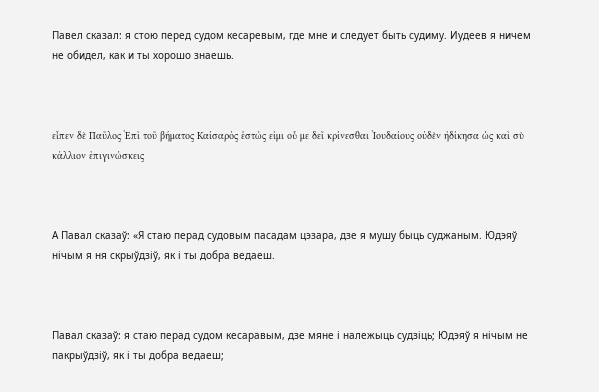Павел сказал: я стою перед судом кесаревым, где мне и следует быть судиму. Иудеев я ничем не обидел, как и ты хорошо знаешь.



εἶπεν δὲ Παῦλος Ἐπὶ τοῦ βήματος Καίσαρός ἑστώς εἰμι οὗ με δεῖ κρίνεσθαι Ἰουδαίους οὐδὲν ἠδίκησα ὡς καὶ σὺ κάλλιον ἐπιγινώσκεις



А Павал сказаў: «Я стаю перад судовым пасадам цэзара, дзе я мушу быць суджаным. Юдэяў нічым я ня скрыўдзіў, як і ты добра ведаеш.



Павал сказаў: я стаю перад судом кесаравым, дзе мяне і належыць судзіць; Юдэяў я нічым не пакрыўдзіў, як і ты добра ведаеш;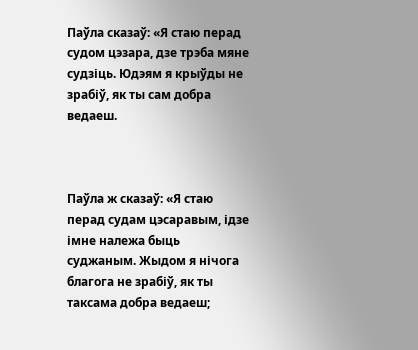Паўла сказаў: «Я стаю перад судом цэзара, дзе трэба мяне судзіць. Юдэям я крыўды не зрабіў, як ты сам добра ведаеш.



Паўла ж сказаў: «Я стаю перад судам цэсаравым, ідзе імне належа быць суджаным. Жыдом я нічога благога не зрабіў, як ты таксама добра ведаеш;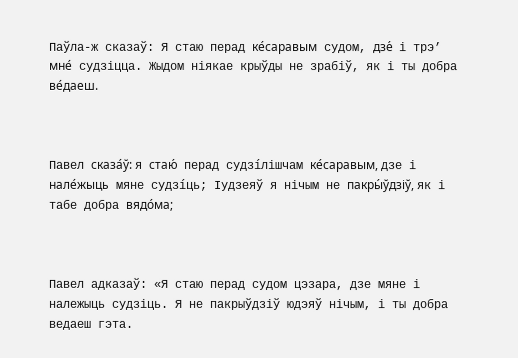Паўла-ж сказаў: Я стаю перад ке́саравым судом, дзе́ і трэ’ мне́ судзіцца. Жыдом ніякае крыўды не зрабіў, як і ты добра ве́даеш.



Павел сказа́ў: я стаю́ перад судзíлішчам ке́саравым, дзе і нале́жыць мяне судзíць; Іудзеяў я нічым не пакры́ўдзіў, як і табе добра вядо́ма;



Павел адказаў: «Я стаю перад судом цэзара, дзе мяне і належыць судзіць. Я не пакрыўдзіў юдэяў нічым, і ты добра ведаеш гэта.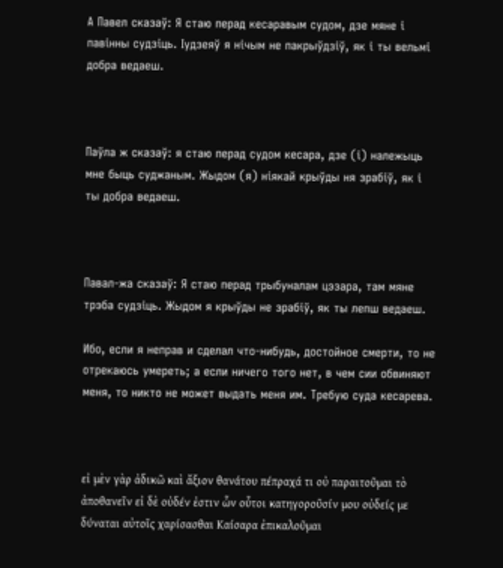А Павел сказаў: Я стаю перад кесаравым судом, дзе мяне і павінны судзіць. Іудзеяў я нічым не пакрыўдзіў, як і ты вельмі добра ведаеш.



Паўла ж сказаў: я стаю перад судом кесара, дзе (і) належыць мне быць суджаным. Жыдом (я) ніякай крыўды ня зрабіў, як і ты добра ведаеш.



Павал-жа сказаў: Я стаю перад трыбуналам цэзара, там мяне трэба судзіць. Жыдом я крыўды не зрабіў, як ты лепш ведаеш.

Ибо, если я неправ и сделал что-нибудь, достойное смерти, то не отрекаюсь умереть; а если ничего того нет, в чем сии обвиняют меня, то никто не может выдать меня им. Требую суда кесарева.



εἰ μὲν γὰρ ἀδικῶ καὶ ἄξιον θανάτου πέπραχά τι οὐ παραιτοῦμαι τὸ ἀποθανεῖν εἰ δὲ οὐδέν ἐστιν ὧν οὗτοι κατηγοροῦσίν μου οὐδείς με δύναται αὐτοῖς χαρίσασθαι Καίσαρα ἐπικαλοῦμαι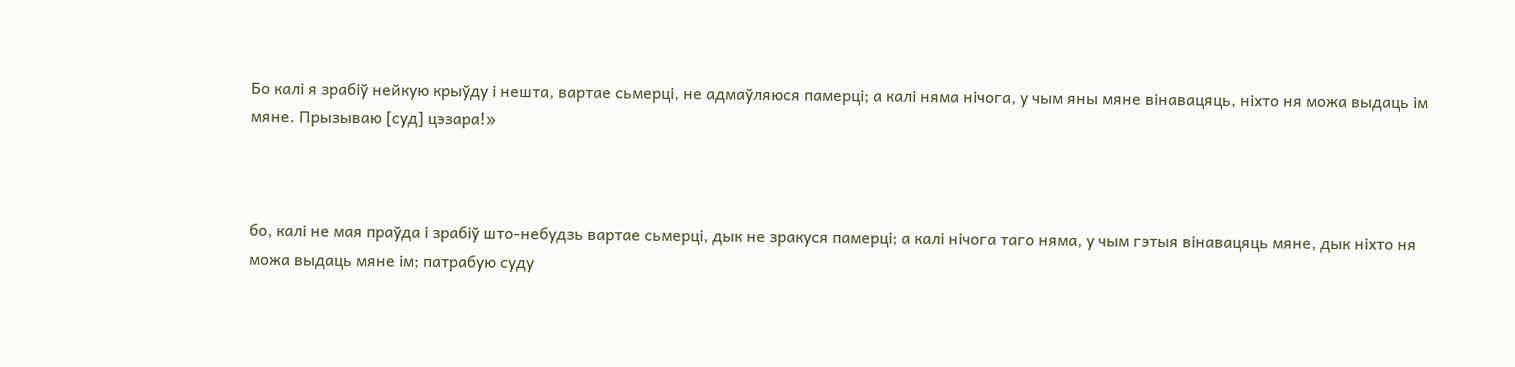Бо калі я зрабіў нейкую крыўду і нешта, вартае сьмерці, не адмаўляюся памерці; а калі няма нічога, у чым яны мяне вінавацяць, ніхто ня можа выдаць ім мяне. Прызываю [суд] цэзара!»



бо, калі не мая праўда і зрабіў што-небудзь вартае сьмерці, дык не зракуся памерці; а калі нічога таго няма, у чым гэтыя вінавацяць мяне, дык ніхто ня можа выдаць мяне ім; патрабую суду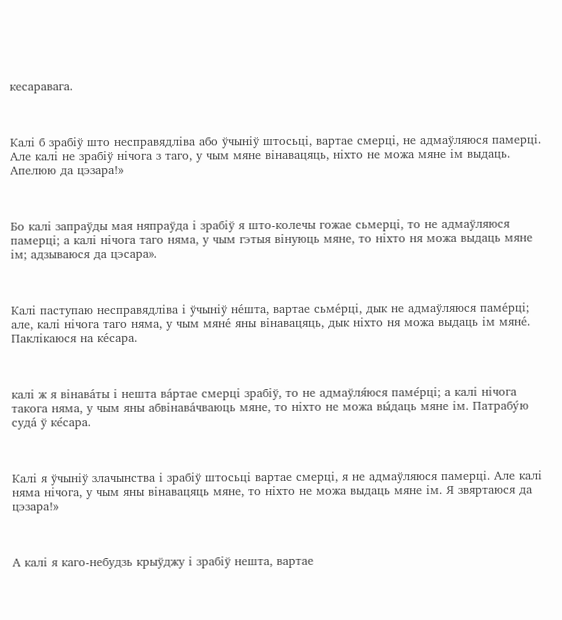кесаравага.



Калі б зрабіў што несправядліва або ўчыніў штосьці, вартае смерці, не адмаўляюся памерці. Але калі не зрабіў нічога з таго, у чым мяне вінавацяць, ніхто не можа мяне ім выдаць. Апелюю да цэзара!»



Бо калі запраўды мая няпраўда і зрабіў я што-колечы гожае сьмерці, то не адмаўляюся памерці; а калі нічога таго няма, у чым гэтыя вінуюць мяне, то ніхто ня можа выдаць мяне ім; адзываюся да цэсара».



Калі паступаю несправядліва і ўчыніў не́шта, вартае сьме́рці, дык не адмаўляюся паме́рці; але, калі нічога таго няма, у чым мяне́ яны вінавацяць, дык ніхто ня можа выдаць ім мяне́. Паклікаюся на ке́сара.



калі ж я вінава́ты і нешта ва́ртае смерці зрабіў, то не адмаўля́юся паме́рці; а калі нічога такога няма, у чым яны абвінава́чваюць мяне, то ніхто не можа вы́даць мяне ім. Патрабу́ю суда́ ў ке́сара.



Калі я ўчыніў злачынства і зрабіў штосьці вартае смерці, я не адмаўляюся памерці. Але калі няма нічога, у чым яны вінавацяць мяне, то ніхто не можа выдаць мяне ім. Я звяртаюся да цэзара!»



А калі я каго-небудзь крыўджу і зрабіў нешта, вартае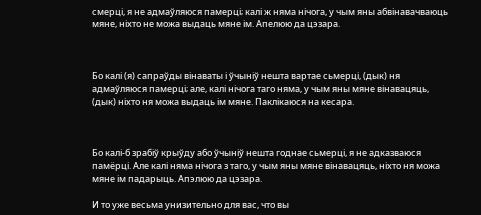смерці, я не адмаўляюся памерці; калі ж няма нічога, у чым яны абвінавачваюць мяне, ніхто не можа выдаць мяне ім. Апелюю да цэзара.



Бо калі (я) сапраўды вінаваты і ўчыніў нешта вартае сьмерці, (дык) ня адмаўляюся памерці; але, калі нічога таго няма, у чым яны мяне вінавацяць, (дык) ніхто ня можа выдаць ім мяне. Паклікаюся на кесара.



Бо калі-б зрабіў крыўду або ўчыніў нешта годнае сьмерці, я не адказваюся памёрці. Але калі няма нічога з таго, у чым яны мяне вінавацяць, ніхто ня можа мяне ім падарыць. Апэлюю да цэзара.

И то уже весьма унизительно для вас, что вы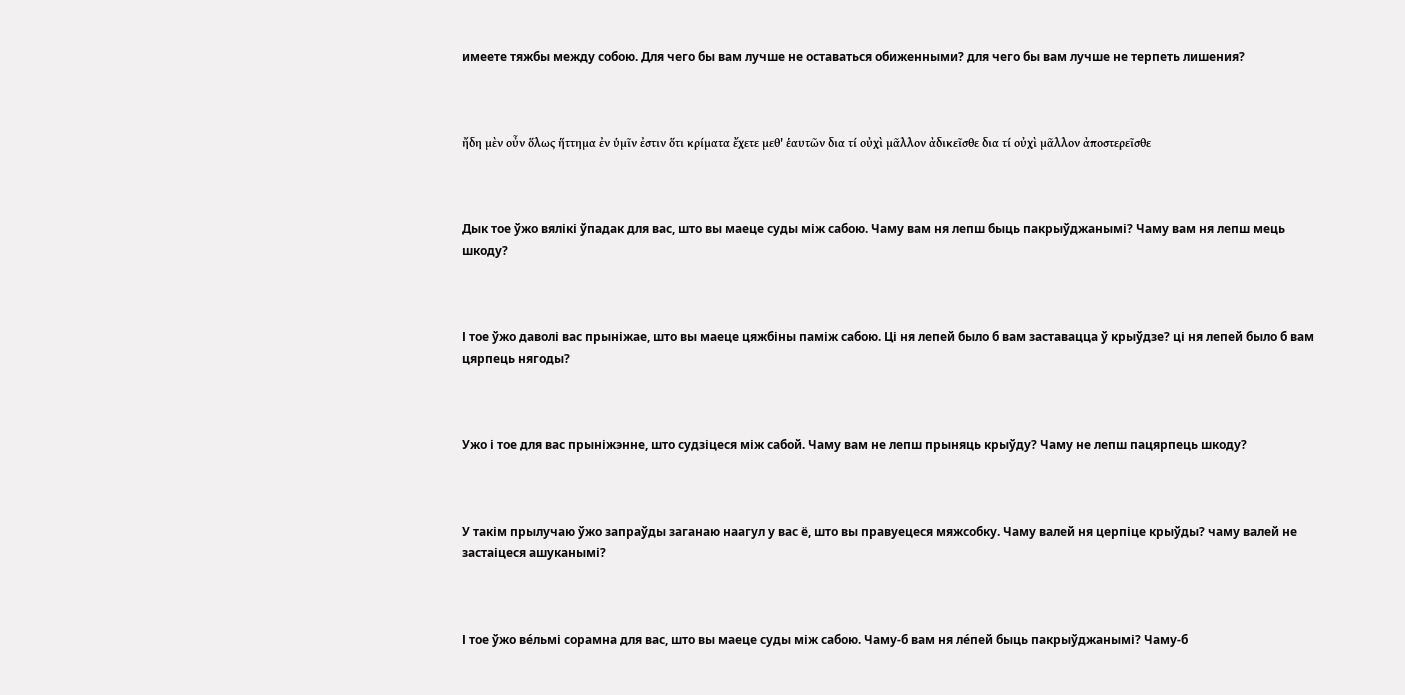имеете тяжбы между собою. Для чего бы вам лучше не оставаться обиженными? для чего бы вам лучше не терпеть лишения?



ἤδη μὲν οὖν ὅλως ἥττημα ἐν ὑμῖν ἐστιν ὅτι κρίματα ἔχετε μεθ' ἑαυτῶν δια τί οὐχὶ μᾶλλον ἀδικεῖσθε δια τί οὐχὶ μᾶλλον ἀποστερεῖσθε



Дык тое ўжо вялікі ўпадак для вас, што вы маеце суды між сабою. Чаму вам ня лепш быць пакрыўджанымі? Чаму вам ня лепш мець шкоду?



І тое ўжо даволі вас прыніжае, што вы маеце цяжбіны паміж сабою. Ці ня лепей было б вам заставацца ў крыўдзе? ці ня лепей было б вам цярпець нягоды?



Ужо і тое для вас прыніжэнне, што судзіцеся між сабой. Чаму вам не лепш прыняць крыўду? Чаму не лепш пацярпець шкоду?



У такім прылучаю ўжо запраўды заганаю наагул у вас ё, што вы правуецеся мяжсобку. Чаму валей ня церпіце крыўды? чаму валей не застаіцеся ашуканымі?



І тое ўжо ве́льмі сорамна для вас, што вы маеце суды між сабою. Чаму-б вам ня ле́пей быць пакрыўджанымі? Чаму-б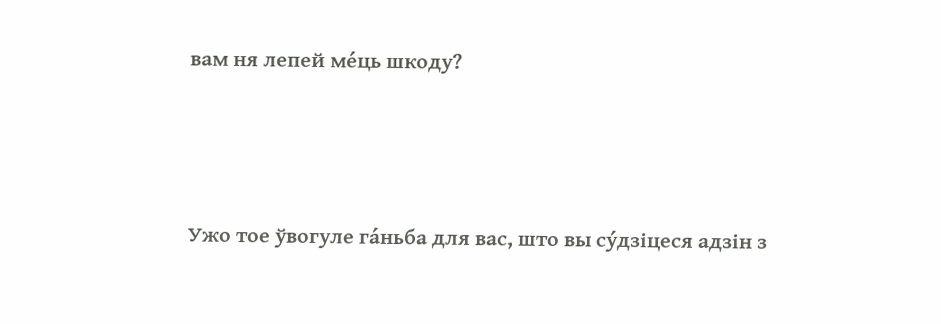вам ня лепей ме́ць шкоду?



Ужо тое ўвогуле га́ньба для вас, што вы су́дзіцеся адзін з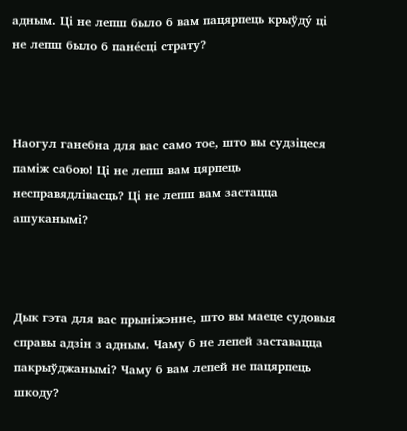адным. Ці не лепш было б вам пацярпець крыўду́ ці не лепш было б пане́сці страту?



Наогул ганебна для вас само тое, што вы судзіцеся паміж сабою! Ці не лепш вам цярпець несправядлівасць? Ці не лепш вам застацца ашуканымі?



Дык гэта для вас прыніжэнне, што вы маеце судовыя справы адзін з адным. Чаму б не лепей заставацца пакрыўджанымі? Чаму б вам лепей не пацярпець шкоду?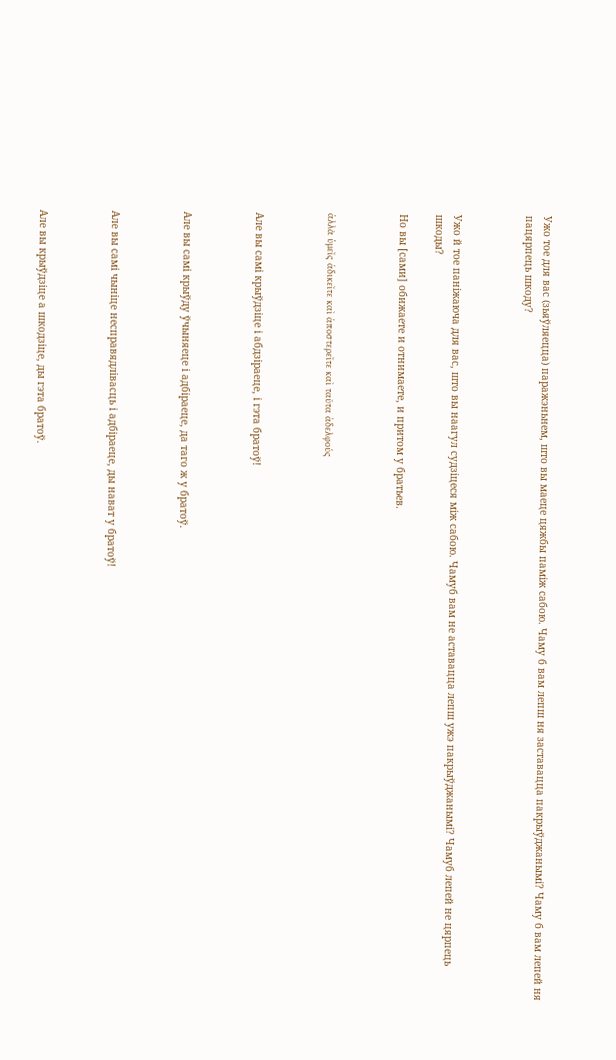Ужо тое для вас (зьяўляецца) паражэньнем, што вы маеце цяжбы паміж сабою. Чаму б вам лепш ня заставацца пакрыўджанымі? Чаму б вам лепей ня пацярпець шкоду?



Ужо й тое паніжаюча для вас, што вы наагул судзіцеся між сабою. Чамуб вам не аставацца лепш ужэ пакрыўджанымі? Чамуб лепей не цярпець шкоды?

Но вы [сами] обижаете и отнимаете, и притом у братьев.



ἀλλὰ ὑμεῖς ἀδικεῖτε καὶ ἀποστερεῖτε καὶ ταῦτα ἀδελφούς



Але вы самі крыўдзіце і абдзіраеце, і гэта братоў!



Але вы самі крыўду ўчыняеце і адбіраеце, да таго ж у братоў.



Але вы самі чыніце несправядлівасць і адбіраеце, ды нават у братоў!



Але вы крыўдзіце а шкодзіце, ды гэта братоў.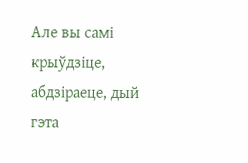Але вы самі крыўдзіце, абдзіраеце, дый гэта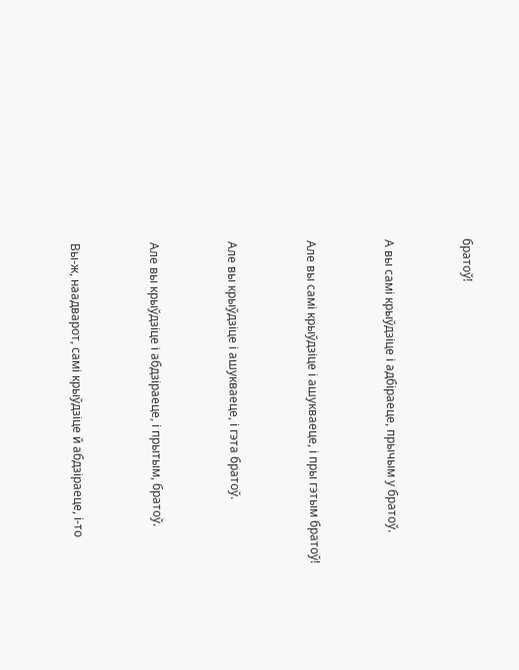братоў!



А вы самі крыўдзіце і адбіраеце, прычым у братоў.



Але вы самі крыўдзіце і ашукваеце, і пры гэтым братоў!



Але вы крыўдзіце і ашукваеце, і гэта братоў.



Але вы крыўдзіце і абдзіраеце, і прытым, братоў.



Вы-ж, наадварот, самі крыўдзіце й абдзіраеце, і-то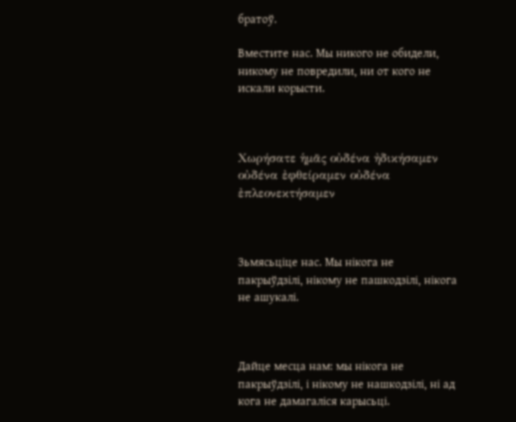братоў.

Вместите нас. Мы никого не обидели, никому не повредили, ни от кого не искали корысти.



Χωρήσατε ἡμᾶς οὐδένα ἠδικήσαμεν οὐδένα ἐφθείραμεν οὐδένα ἐπλεονεκτήσαμεν



Зьмясьціце нас. Мы нікога не пакрыўдзілі, нікому не пашкодзілі, нікога не ашукалі.



Дайце месца нам: мы нікога не пакрыўдзілі, і нікому не нашкодзілі, ні ад кога не дамагаліся карысьці.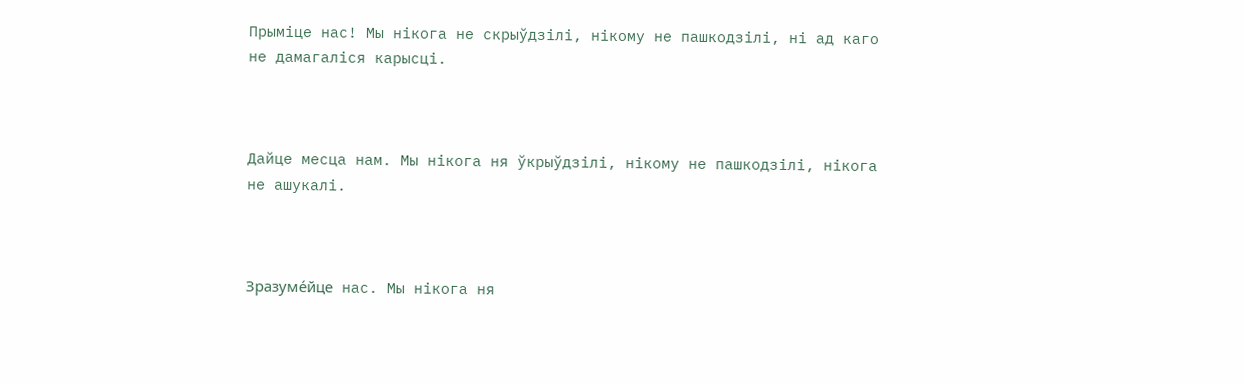Прыміце нас! Мы нікога не скрыўдзілі, нікому не пашкодзілі, ні ад каго не дамагаліся карысці.



Дайце месца нам. Мы нікога ня ўкрыўдзілі, нікому не пашкодзілі, нікога не ашукалі.



Зразуме́йце нас. Мы нікога ня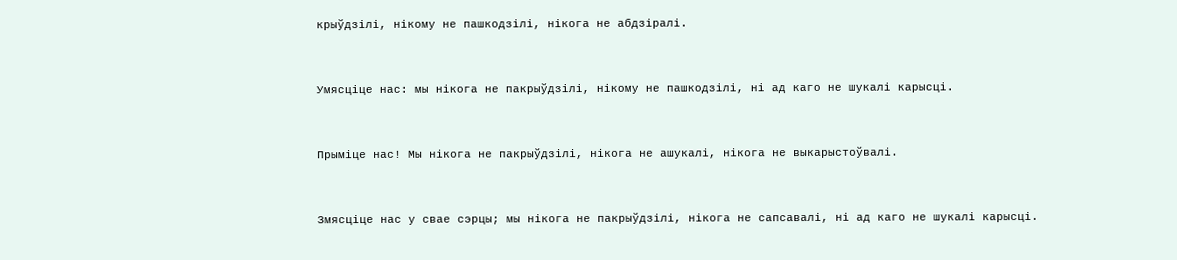крыўдзілі, нікому не пашкодзілі, нікога не абдзіралі.



Умясціце нас: мы нікога не пакрыўдзілі, нікому не пашкодзілі, ні ад каго не шукалі карысці.



Прыміце нас! Мы нікога не пакрыўдзілі, нікога не ашукалі, нікога не выкарыстоўвалі.



Змясціце нас у свае сэрцы; мы нікога не пакрыўдзілі, нікога не сапсавалі, ні ад каго не шукалі карысці.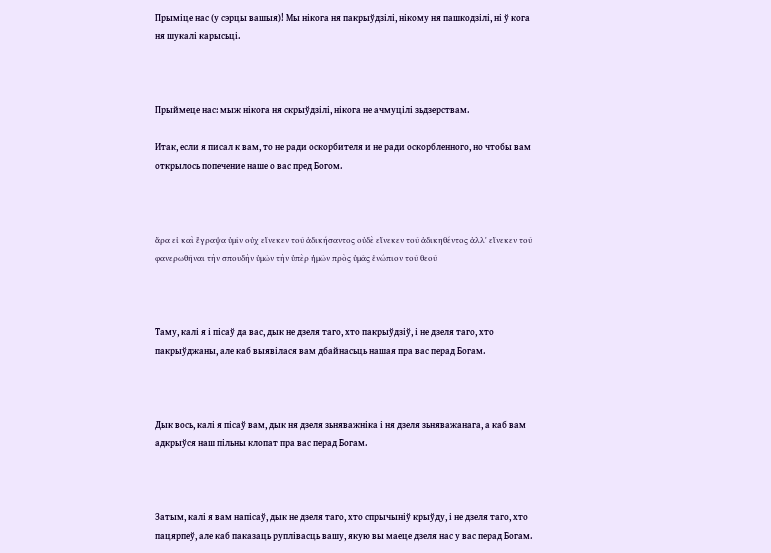Прыміце нас (у сэрцы вашыя)! Мы нікога ня пакрыўдзілі, нікому ня пашкодзілі, ні ў кога ня шукалі карысьці.



Прыймеце нас: мыж нікога ня скрыўдзілі, нікога не ачмуцілі зьдзерствам.

Итак, если я писал к вам, то не ради оскорбителя и не ради оскорбленного, но чтобы вам открылось попечение наше о вас пред Богом.



ἄρα εἰ καὶ ἔγραψα ὑμῖν οὐχ εἵνεκεν τοῦ ἀδικήσαντος οὐδὲ εἵνεκεν τοῦ ἀδικηθέντος ἀλλ' εἵνεκεν τοῦ φανερωθῆναι τὴν σπουδὴν ὑμῶν τὴν ὑπὲρ ἡμῶν πρὸς ὑμᾶς ἐνώπιον τοῦ θεοῦ



Таму, калі я і пісаў да вас, дык не дзеля таго, хто пакрыўдзіў, і не дзеля таго, хто пакрыўджаны, але каб выявілася вам дбайнасьць нашая пра вас перад Богам.



Дык вось, калі я пісаў вам, дык ня дзеля зьняважніка і ня дзеля зьняважанага, а каб вам адкрыўся наш пільны клопат пра вас перад Богам.



Затым, калі я вам напісаў, дык не дзеля таго, хто спрычыніў крыўду, і не дзеля таго, хто пацярпеў, але каб паказаць руплівасць вашу, якую вы маеце дзеля нас у вас перад Богам.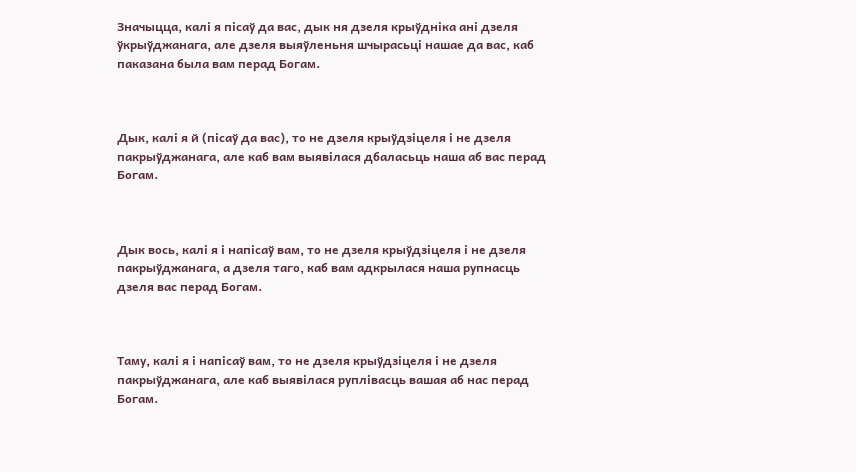Значыцца, калі я пісаў да вас, дык ня дзеля крыўдніка ані дзеля ўкрыўджанага, але дзеля выяўленьня шчырасьці нашае да вас, каб паказана была вам перад Богам.



Дык, калі я й (пісаў да вас), то не дзеля крыўдзіцеля і не дзеля пакрыўджанага, але каб вам выявілася дбаласьць наша аб вас перад Богам.



Дык вось, калі я і напісаў вам, то не дзеля крыўдзіцеля і не дзеля пакрыўджанага, а дзеля таго, каб вам адкрылася наша рупнасць дзеля вас перад Богам.



Таму, калі я і напісаў вам, то не дзеля крыўдзіцеля і не дзеля пакрыўджанага, але каб выявілася руплівасць вашая аб нас перад Богам.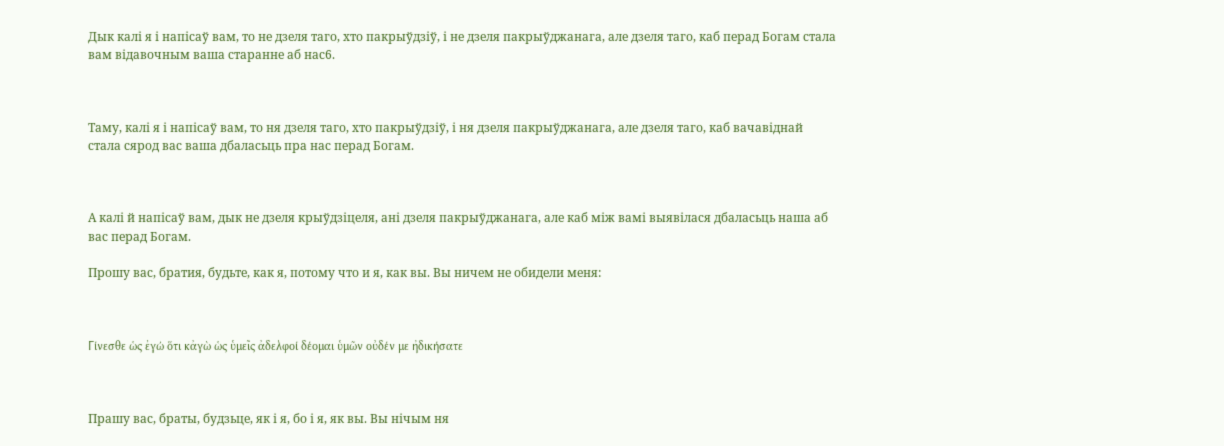Дык калі я і напісаў вам, то не дзеля таго, хто пакрыўдзіў, і не дзеля пакрыўджанага, але дзеля таго, каб перад Богам стала вам відавочным ваша старанне аб нас6.



Таму, калі я і напісаў вам, то ня дзеля таго, хто пакрыўдзіў, і ня дзеля пакрыўджанага, але дзеля таго, каб вачавіднай стала сярод вас ваша дбаласьць пра нас перад Богам.



А калі й напісаў вам, дык не дзеля крыўдзіцеля, ані дзеля пакрыўджанага, але каб між вамі выявілася дбаласьць наша аб вас перад Богам.

Прошу вас, братия, будьте, как я, потому что и я, как вы. Вы ничем не обидели меня:



Γίνεσθε ὡς ἐγώ ὅτι κἀγὼ ὡς ὑμεῖς ἀδελφοί δέομαι ὑμῶν οὐδέν με ἠδικήσατε



Прашу вас, браты, будзьце, як і я, бо і я, як вы. Вы нічым ня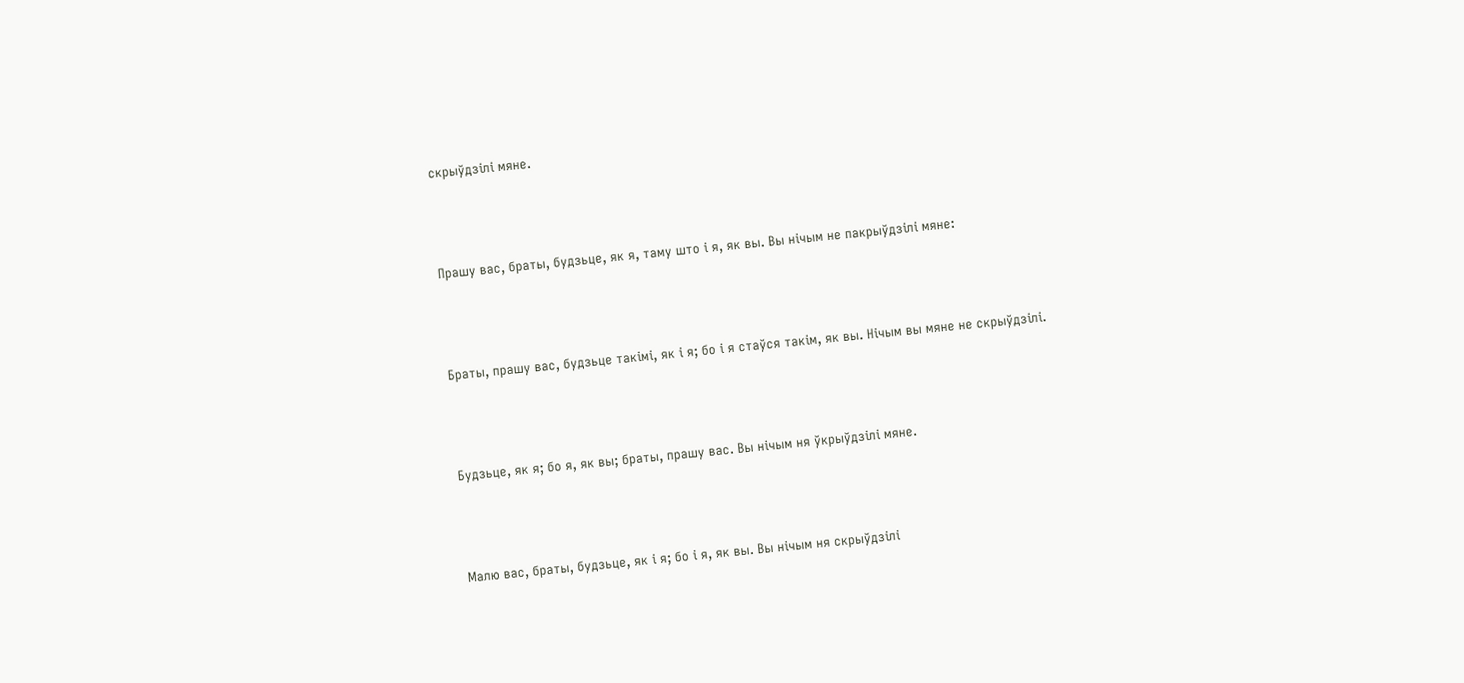скрыўдзілі мяне.



Прашу вас, браты, будзьце, як я, таму што і я, як вы. Вы нічым не пакрыўдзілі мяне:



Браты, прашу вас, будзьце такімі, як і я; бо і я стаўся такім, як вы. Нічым вы мяне не скрыўдзілі.



Будзьце, як я; бо я, як вы; браты, прашу вас. Вы нічым ня ўкрыўдзілі мяне.



Малю вас, браты, будзьце, як і я; бо і я, як вы. Вы нічым ня скрыўдзілі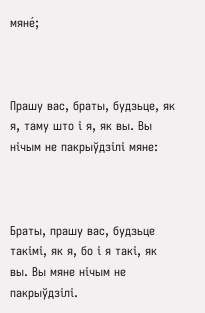мяне́;



Прашу вас, браты, будзьце, як я, таму што і я, як вы. Вы нічым не пакрыўдзілі мяне:



Браты, прашу вас, будзьце такімі, як я, бо і я такі, як вы. Вы мяне нічым не пакрыўдзілі.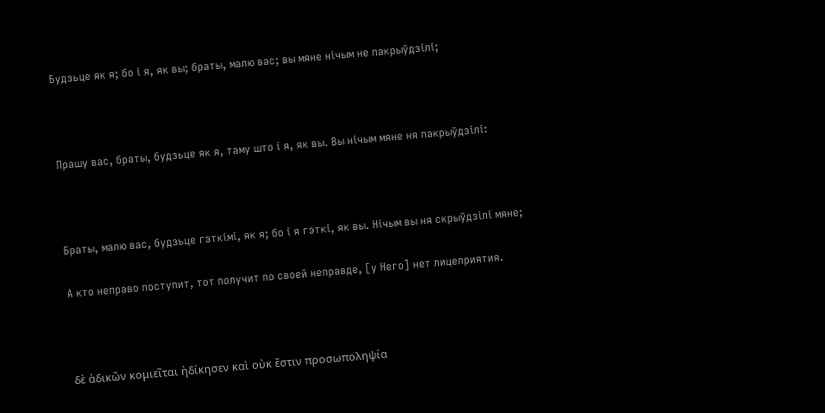Будзьце як я; бо і я, як вы; браты, малю вас; вы мяне нічым не пакрыўдзілі;



Прашу вас, браты, будзьце як я, таму што і я, як вы. Вы нічым мяне ня пакрыўдзілі:



Браты, малю вас, будзьце гэткімі, як я; бо і я гэткі, як вы. Нічым вы ня скрыўдзілі мяне;

А кто неправо поступит, тот получит по своей неправде, [у Него] нет лицеприятия.



δὲ ἀδικῶν κομιεῖται ἠδίκησεν καὶ οὐκ ἔστιν προσωποληψία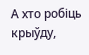А хто робіць крыўду,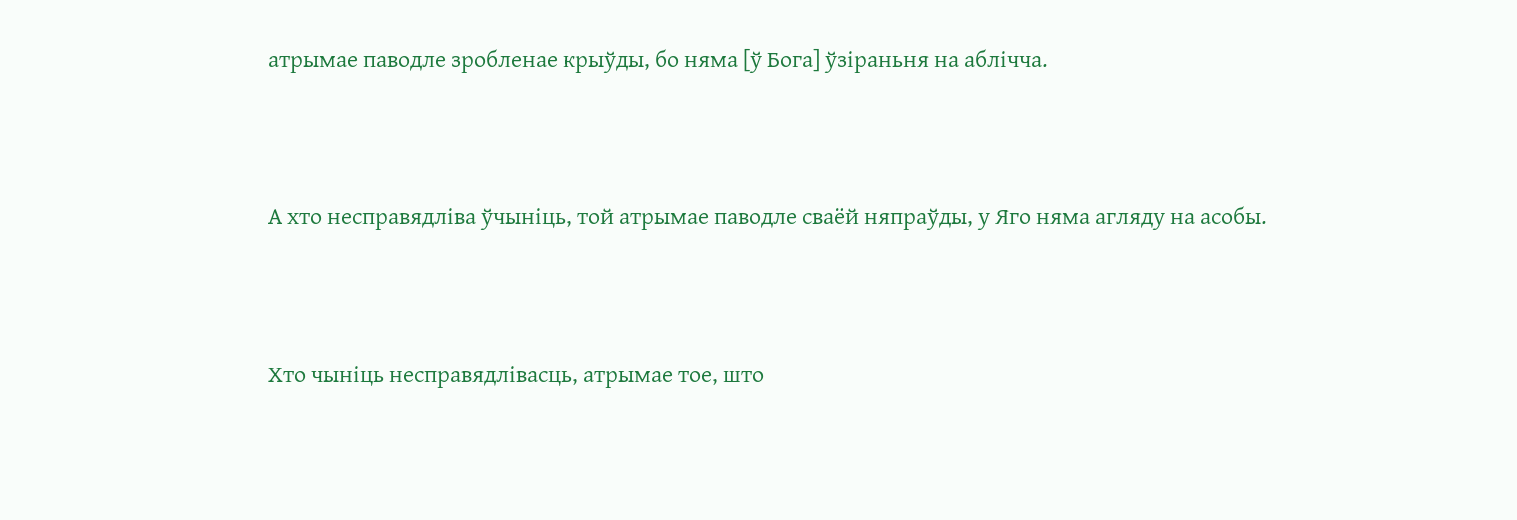атрымае паводле зробленае крыўды, бо няма [ў Бога] ўзіраньня на аблічча.



А хто несправядліва ўчыніць, той атрымае паводле сваёй няпраўды, у Яго няма агляду на асобы.



Хто чыніць несправядлівасць, атрымае тое, што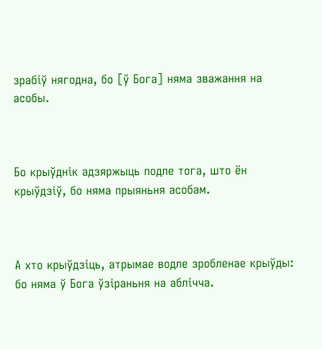зрабіў нягодна, бо [ў Бога] няма зважання на асобы.



Бо крыўднік адзяржыць подле тога, што ён крыўдзіў, бо няма прыяньня асобам.



А хто крыўдзіць, атрымае водле зробленае крыўды: бо няма ў Бога ўзіраньня на аблічча.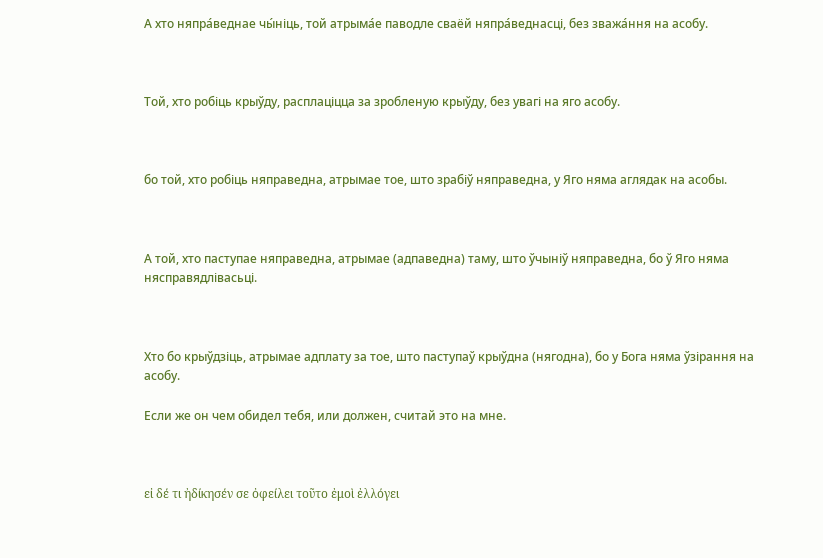А хто няпра́веднае чы́ніць, той атрыма́е паводле сваёй няпра́веднасці, без зважа́ння на асобу.



Той, хто робіць крыўду, расплаціцца за зробленую крыўду, без увагі на яго асобу.



бо той, хто робіць няправедна, атрымае тое, што зрабіў няправедна, у Яго няма аглядак на асобы.



А той, хто паступае няправедна, атрымае (адпаведна) таму, што ўчыніў няправедна, бо ў Яго няма нясправядлівасьці.



Хто бо крыўдзіць, атрымае адплату за тое, што паступаў крыўдна (нягодна), бо у Бога няма ўзірання на асобу.

Если же он чем обидел тебя, или должен, считай это на мне.



εἰ δέ τι ἠδίκησέν σε ὀφείλει τοῦτο ἐμοὶ ἐλλόγει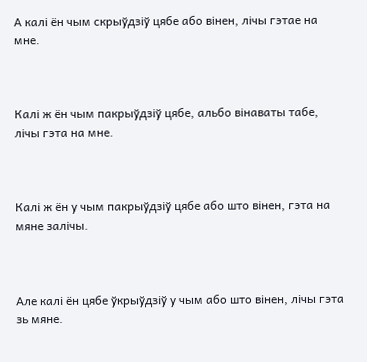А калі ён чым скрыўдзіў цябе або вінен, лічы гэтае на мне.



Калі ж ён чым пакрыўдзіў цябе, альбо вінаваты табе, лічы гэта на мне.



Калі ж ён у чым пакрыўдзіў цябе або што вінен, гэта на мяне залічы.



Але калі ён цябе ўкрыўдзіў у чым або што вінен, лічы гэта зь мяне.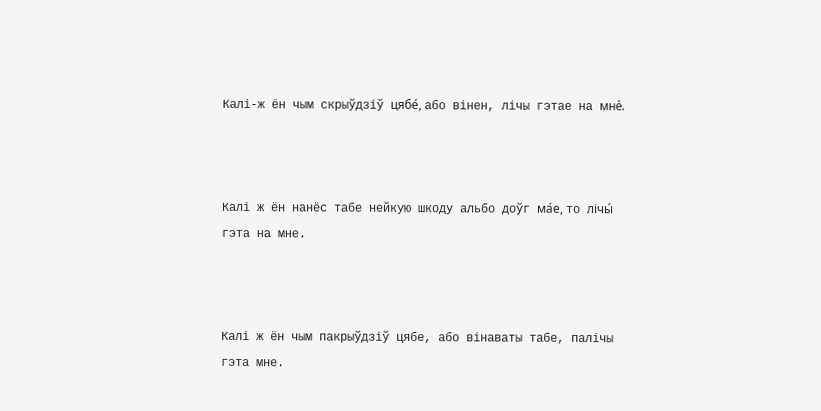Калі-ж ён чым скрыўдзіў цябе́, або вінен, лічы гэтае на мне́.



Калі ж ён нанёс табе нейкую шкоду альбо доўг ма́е, то лічы́ гэта на мне.



Калі ж ён чым пакрыўдзіў цябе, або вінаваты табе, палічы гэта мне.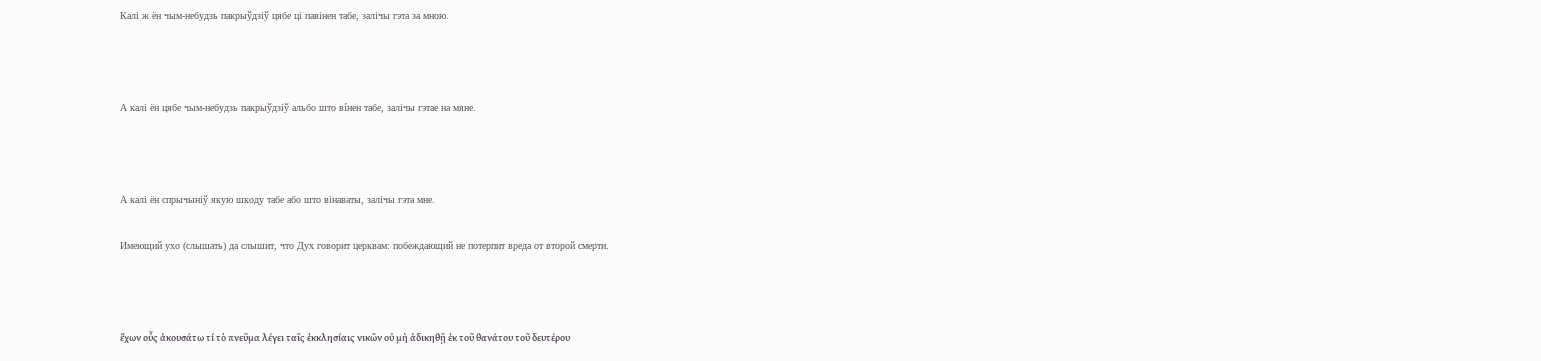Калі ж ён чым-небудзь пакрыўдзіў цябе ці павінен табе, залічы гэта за мною.



А калі ён цябе чым-небудзь пакрыўдзіў альбо што вíнен табе, залічы гэтае на мяне.



А калі ён спрычыніў якую шкоду табе або што вінаваты, залічы гэта мне.

Имеющий ухо (слышать) да слышит, что Дух говорит церквам: побеждающий не потерпит вреда от второй смерти.



ἔχων οὖς ἀκουσάτω τί τὸ πνεῦμα λέγει ταῖς ἐκκλησίαις νικῶν οὐ μὴ ἀδικηθῇ ἐκ τοῦ θανάτου τοῦ δευτέρου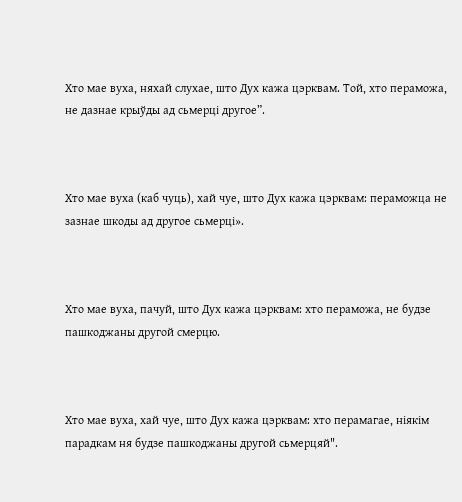Хто мае вуха, няхай слухае, што Дух кажа цэрквам. Той, хто пераможа, не дазнае крыўды ад сьмерці другое”.



Хто мае вуха (каб чуць), хай чуе, што Дух кажа цэрквам: пераможца не зазнае шкоды ад другое сьмерці».



Хто мае вуха, пачуй, што Дух кажа цэрквам: хто пераможа, не будзе пашкоджаны другой смерцю.



Хто мае вуха, хай чуе, што Дух кажа цэрквам: хто перамагае, ніякім парадкам ня будзе пашкоджаны другой сьмерцяй".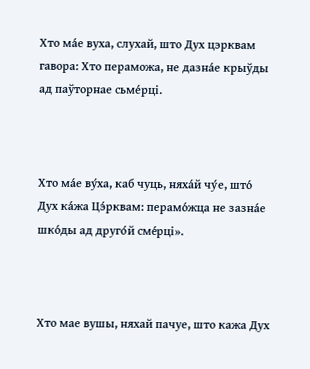Хто ма́е вуха, слухай, што Дух цэрквам гавора: Хто пераможа, не дазна́е крыўды ад паўторнае сьме́рці.



Хто ма́е ву́ха, каб чуць, няха́й чу́е, што́ Дух ка́жа Цэ́рквам: перамо́жца не зазна́е шко́ды ад друго́й сме́рці».



Хто мае вушы, няхай пачуе, што кажа Дух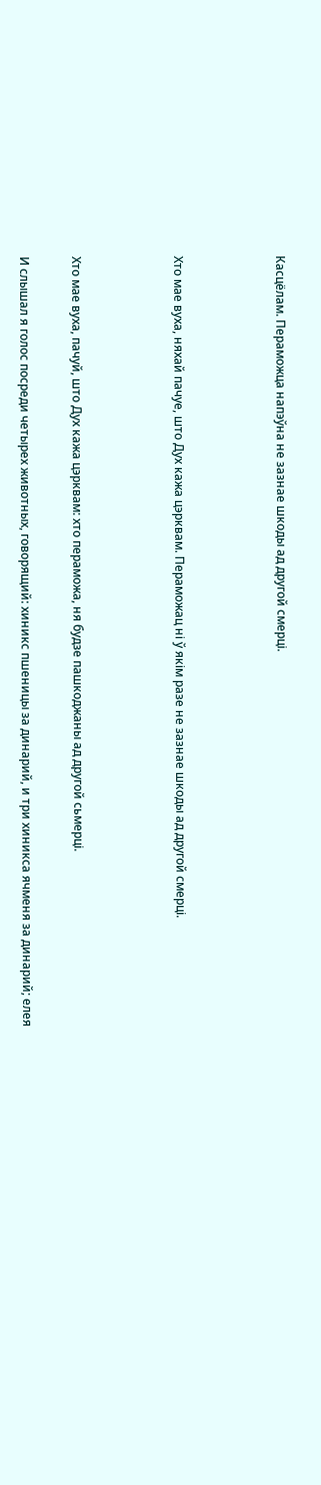Касцёлам. Пераможца напэўна не зазнае шкоды ад другой смерці.



Хто мае вуха, няхай пачуе, што Дух кажа цэрквам. Пераможац ні ў якім разе не зазнае шкоды ад другой смерці.



Хто мае вуха, пачуй, што Дух кажа цэрквам: хто пераможа, ня будзе пашкоджаны ад другой сьмерці.

И слышал я голос посреди четырех животных, говорящий: хиникс пшеницы за динарий, и три хиникса ячменя за динарий; елея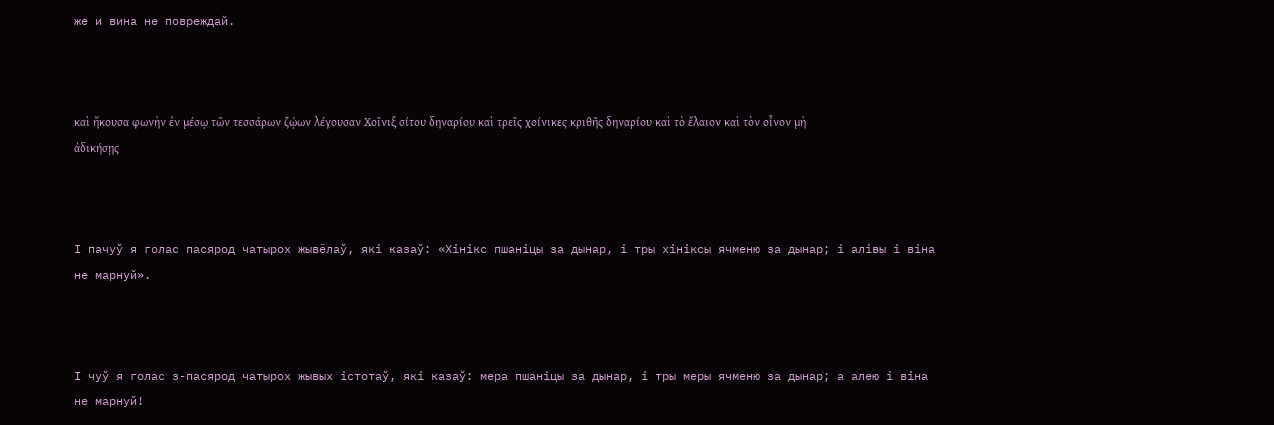же и вина не повреждай.



καὶ ἤκουσα φωνὴν ἐν μέσῳ τῶν τεσσάρων ζῴων λέγουσαν Χοῖνιξ σίτου δηναρίου καὶ τρεῖς χοίνικες κριθῆς δηναρίου καὶ τὸ ἔλαιον καὶ τὸν οἶνον μὴ ἀδικήσῃς



І пачуў я голас пасярод чатырох жывёлаў, які казаў: «Хінікс пшаніцы за дынар, і тры хініксы ячменю за дынар; і алівы і віна не марнуй».



І чуў я голас з-пасярод чатырох жывых істотаў, які казаў: мера пшаніцы за дынар, і тры меры ячменю за дынар; а алею і віна не марнуй!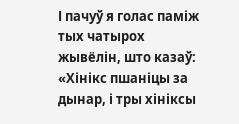І пачуў я голас паміж тых чатырох жывёлін, што казаў: «Хінікс пшаніцы за дынар, і тры хініксы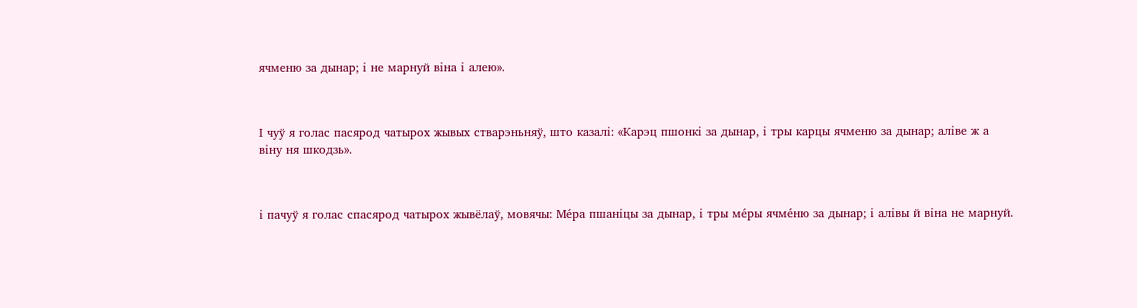ячменю за дынар; і не марнуй віна і алею».



І чуў я голас пасярод чатырох жывых стварэньняў, што казалі: «Карэц пшонкі за дынар, і тры карцы ячменю за дынар; аліве ж а віну ня шкодзь».



і пачуў я голас спасярод чатырох жывёлаў, мовячы: Ме́ра пшаніцы за дынар, і тры ме́ры ячме́ню за дынар; і алівы й віна не марнуй.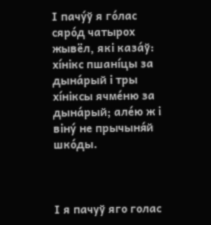І пачу́ў я го́лас сяро́д чатырох жывёл, які каза́ў: хíнікс пшанíцы за дына́рый і тры хíніксы ячме́ню за дына́рый; але́ю ж і віну́ не прычыня́й шко́ды.



І я пачуў яго голас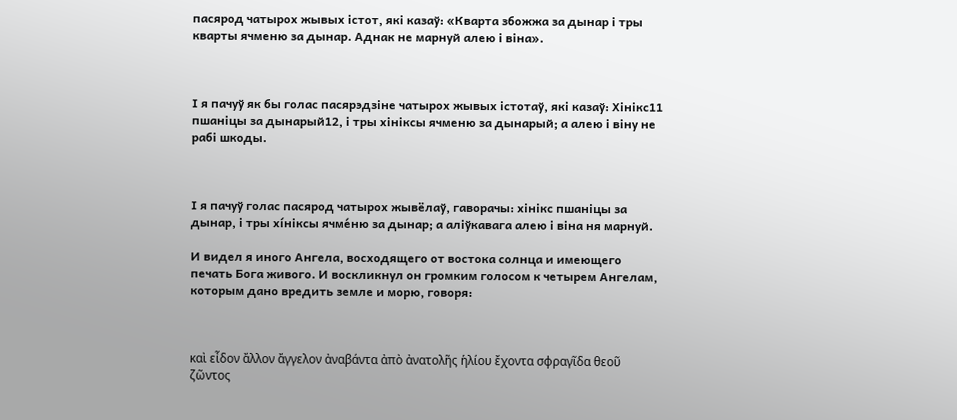пасярод чатырох жывых істот, які казаў: «Кварта збожжа за дынар і тры кварты ячменю за дынар. Аднак не марнуй алею і віна».



І я пачуў як бы голас пасярэдзіне чатырох жывых істотаў, які казаў: Хінікс11 пшаніцы за дынарый12, і тры хініксы ячменю за дынарый; а алею і віну не рабі шкоды.



І я пачуў голас пасярод чатырох жывёлаў, гаворачы: хінікс пшаніцы за дынар, і тры хíніксы ячме́ню за дынар; а аліўкавага алею і віна ня марнуй.

И видел я иного Ангела, восходящего от востока солнца и имеющего печать Бога живого. И воскликнул он громким голосом к четырем Ангелам, которым дано вредить земле и морю, говоря:



καὶ εἶδον ἄλλον ἄγγελον ἀναβάντα ἀπὸ ἀνατολῆς ἡλίου ἔχοντα σφραγῖδα θεοῦ ζῶντος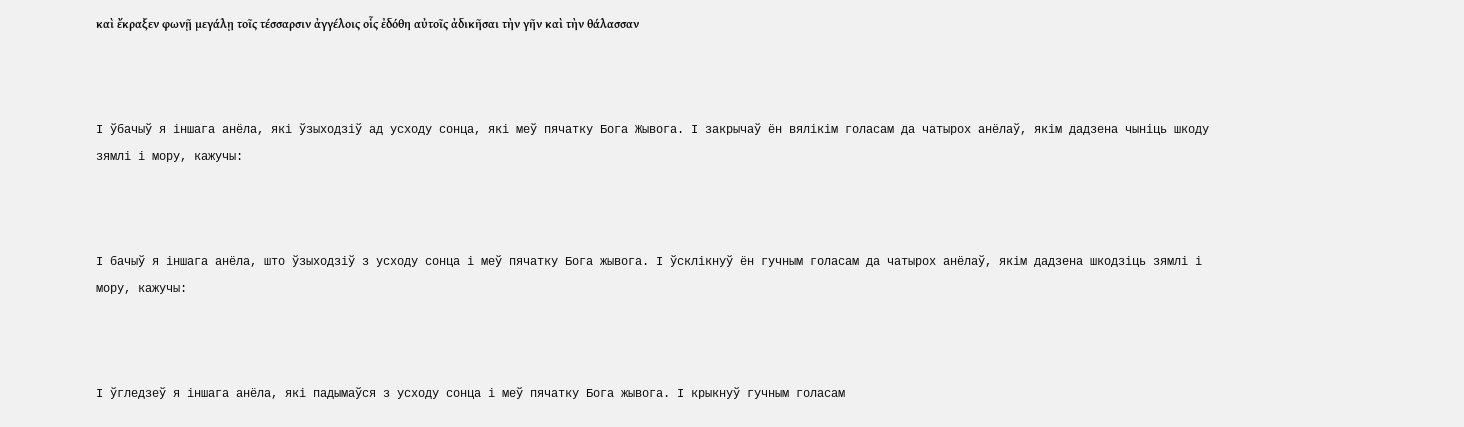καὶ ἔκραξεν φωνῇ μεγάλῃ τοῖς τέσσαρσιν ἀγγέλοις οἷς ἐδόθη αὐτοῖς ἀδικῆσαι τὴν γῆν καὶ τὴν θάλασσαν



І ўбачыў я іншага анёла, які ўзыходзіў ад усходу сонца, які меў пячатку Бога Жывога. І закрычаў ён вялікім голасам да чатырох анёлаў, якім дадзена чыніць шкоду зямлі і мору, кажучы:



І бачыў я іншага анёла, што ўзыходзіў з усходу сонца і меў пячатку Бога жывога. І ўсклікнуў ён гучным голасам да чатырох анёлаў, якім дадзена шкодзіць зямлі і мору, кажучы:



І ўгледзеў я іншага анёла, які падымаўся з усходу сонца і меў пячатку Бога жывога. І крыкнуў гучным голасам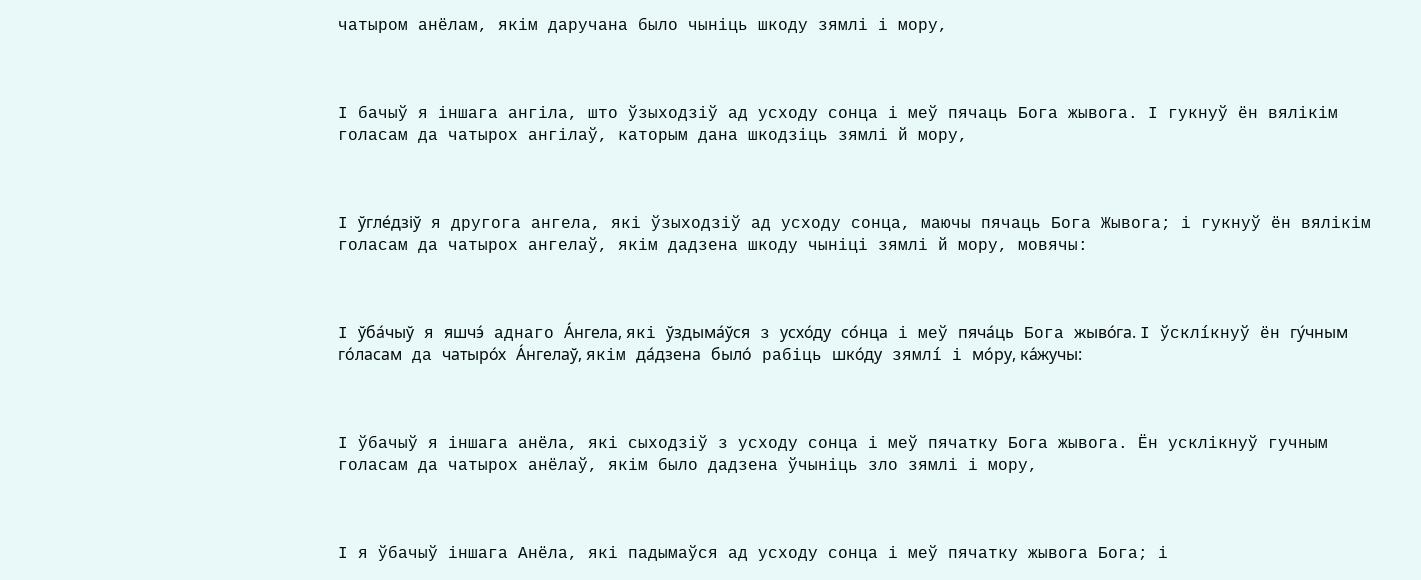чатыром анёлам, якім даручана было чыніць шкоду зямлі і мору,



І бачыў я іншага ангіла, што ўзыходзіў ад усходу сонца і меў пячаць Бога жывога. І гукнуў ён вялікім голасам да чатырох ангілаў, каторым дана шкодзіць зямлі й мору,



І ўгле́дзіў я другога ангела, які ўзыходзіў ад усходу сонца, маючы пячаць Бога Жывога; і гукнуў ён вялікім голасам да чатырох ангелаў, якім дадзена шкоду чыніці зямлі й мору, мовячы:



І ўба́чыў я яшчэ́ аднаго А́нгела, які ўздыма́ўся з усхо́ду со́нца і меў пяча́ць Бога жыво́га. І ўсклíкнуў ён гу́чным го́ласам да чатыро́х А́нгелаў, якім да́дзена было́ рабіць шко́ду зямлí і мо́ру, ка́жучы:



І ўбачыў я іншага анёла, які сыходзіў з усходу сонца і меў пячатку Бога жывога. Ён усклікнуў гучным голасам да чатырох анёлаў, якім было дадзена ўчыніць зло зямлі і мору,



І я ўбачыў іншага Анёла, які падымаўся ад усходу сонца і меў пячатку жывога Бога; і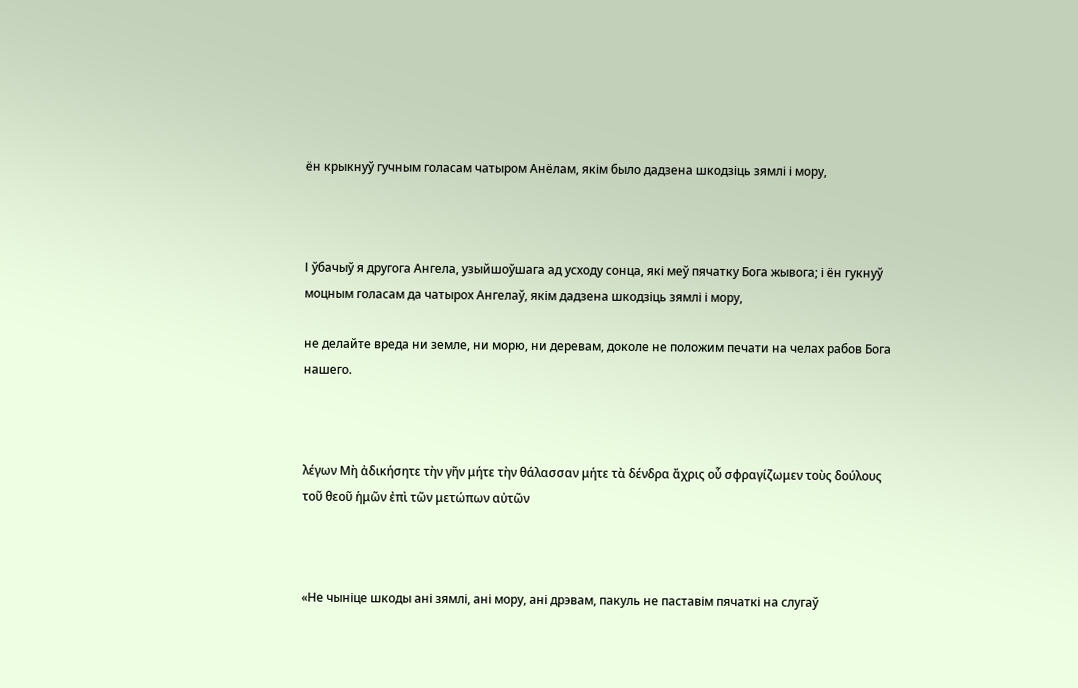ён крыкнуў гучным голасам чатыром Анёлам, якім было дадзена шкодзіць зямлі і мору,



І ўбачыў я другога Ангела, узыйшоўшага ад усходу сонца, які меў пячатку Бога жывога; і ён гукнуў моцным голасам да чатырох Ангелаў, якім дадзена шкодзіць зямлі і мору,

не делайте вреда ни земле, ни морю, ни деревам, доколе не положим печати на челах рабов Бога нашего.



λέγων Μὴ ἀδικήσητε τὴν γῆν μήτε τὴν θάλασσαν μήτε τὰ δένδρα ἄχρις οὗ σφραγίζωμεν τοὺς δούλους τοῦ θεοῦ ἡμῶν ἐπὶ τῶν μετώπων αὐτῶν



«Не чыніце шкоды ані зямлі, ані мору, ані дрэвам, пакуль не паставім пячаткі на слугаў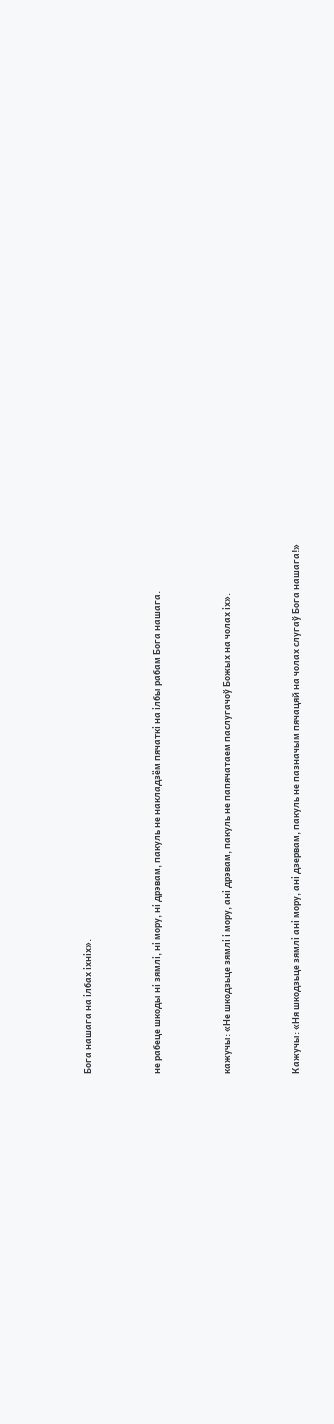Бога нашага на ілбах іхніх».



не рабеце шкоды ні зямлі, ні мору, ні дрэвам, пакуль не накладзём пячаткі на ілбы рабам Бога нашага.



кажучы: «Не шкодзьце зямлі і мору, ані дрэвам, пакуль не папячатаем паслугачоў Божых на чолах іх».



Кажучы: «Ня шкодзьце зямлі ані мору, ані дзервам, пакуль не пазначым пячацяй на чолах слугаў Бога нашага!»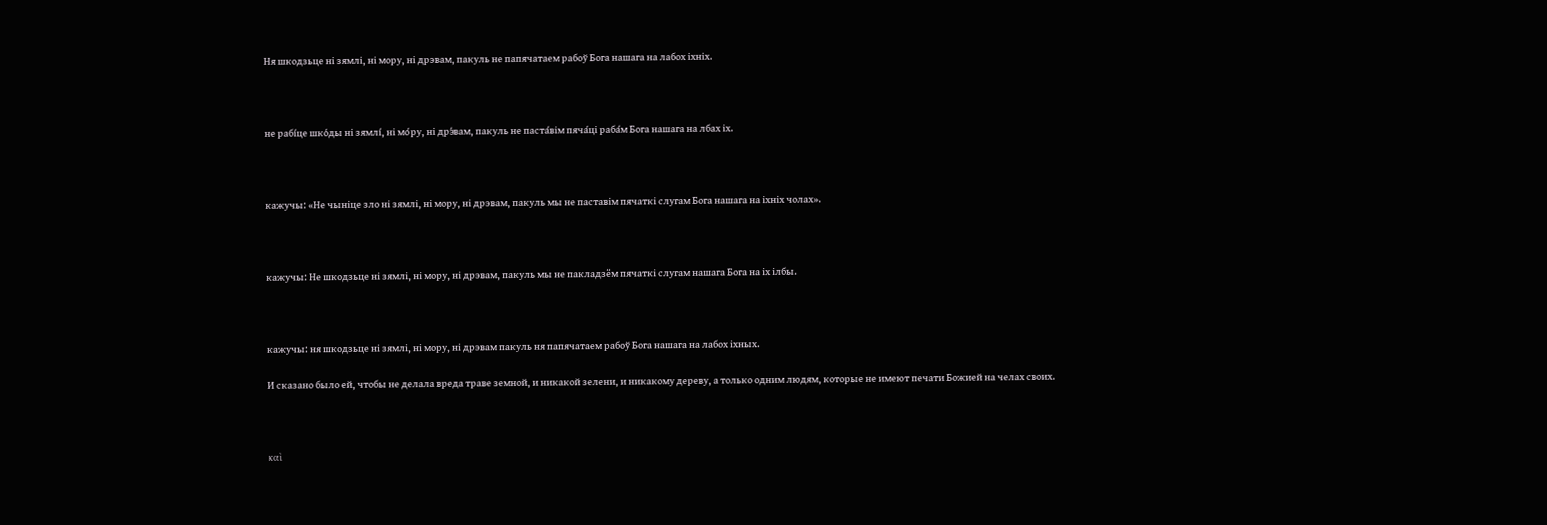Ня шкодзьце ні зямлі, ні мору, ні дрэвам, пакуль не папячатаем рабоў Бога нашага на лабох іхніх.



не рабíце шко́ды ні зямлí, ні мо́ру, ні дрэ́вам, пакуль не паста́вім пяча́ці раба́м Бога нашага на лбах іх.



кажучы: «Не чыніце зло ні зямлі, ні мору, ні дрэвам, пакуль мы не паставім пячаткі слугам Бога нашага на іхніх чолах».



кажучы: Не шкодзьце ні зямлі, ні мору, ні дрэвам, пакуль мы не пакладзём пячаткі слугам нашага Бога на іх ілбы.



кажучы: ня шкодзьце ні зямлі, ні мору, ні дрэвам пакуль ня папячатаем рабоў Бога нашага на лабох іхных.

И сказано было ей, чтобы не делала вреда траве земной, и никакой зелени, и никакому дереву, а только одним людям, которые не имеют печати Божией на челах своих.



καὶ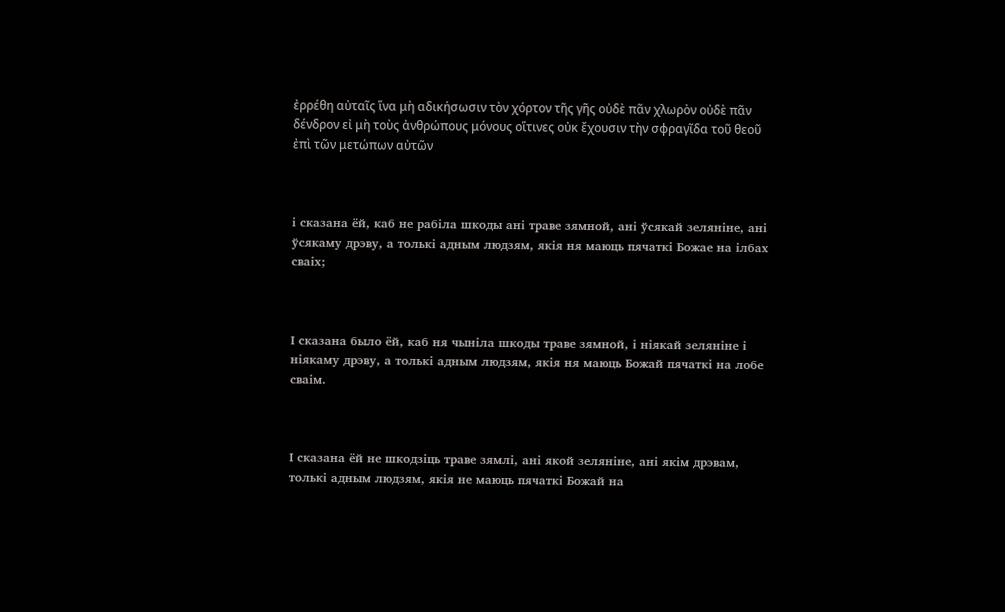ἐρρέθη αὐταῖς ἵνα μὴ αδικήσωσιν τὸν χόρτον τῆς γῆς οὐδὲ πᾶν χλωρὸν οὐδὲ πᾶν δένδρον εἰ μὴ τοὺς ἀνθρώπους μόνους οἵτινες οὐκ ἔχουσιν τὴν σφραγῖδα τοῦ θεοῦ ἐπὶ τῶν μετώπων αὐτῶν



і сказана ёй, каб не рабіла шкоды ані траве зямной, ані ўсякай зеляніне, ані ўсякаму дрэву, а толькі адным людзям, якія ня маюць пячаткі Божае на ілбах сваіх;



І сказана было ёй, каб ня чыніла шкоды траве зямной, і ніякай зеляніне і ніякаму дрэву, а толькі адным людзям, якія ня маюць Божай пячаткі на лобе сваім.



І сказана ёй не шкодзіць траве зямлі, ані якой зеляніне, ані якім дрэвам, толькі адным людзям, якія не маюць пячаткі Божай на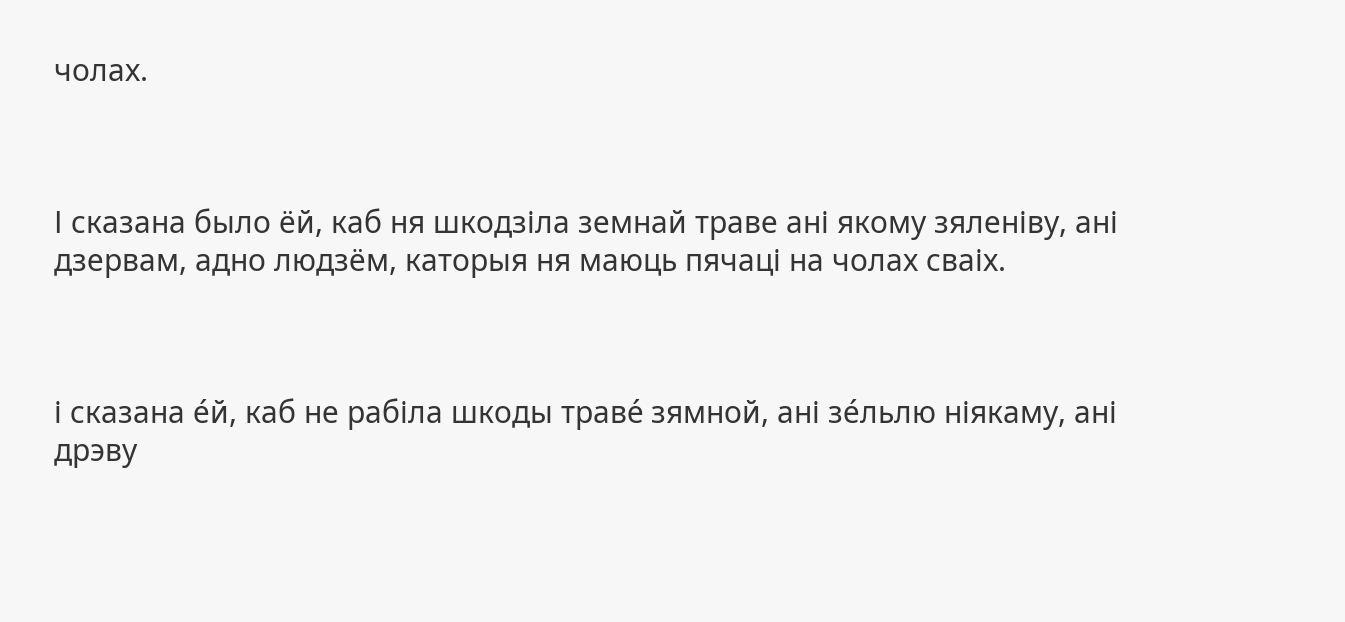чолах.



І сказана было ёй, каб ня шкодзіла земнай траве ані якому зяленіву, ані дзервам, адно людзём, каторыя ня маюць пячаці на чолах сваіх.



і сказана е́й, каб не рабіла шкоды траве́ зямной, ані зе́льлю ніякаму, ані дрэву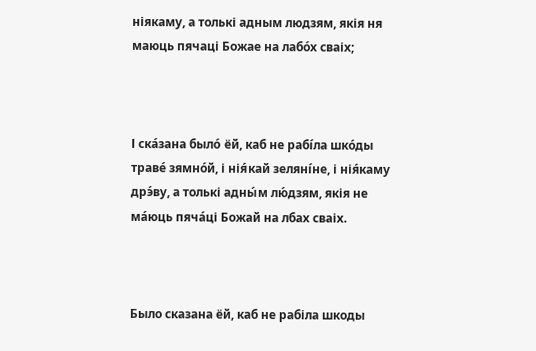ніякаму, а толькі адным людзям, якія ня маюць пячаці Божае на лабо́х сваіх;



І ска́зана было́ ёй, каб не рабíла шко́ды траве́ зямно́й, і нія́кай зелянíне, і нія́каму дрэ́ву, а толькі адны́м лю́дзям, якія не ма́юць пяча́ці Божай на лбах сваіх.



Было сказана ёй, каб не рабіла шкоды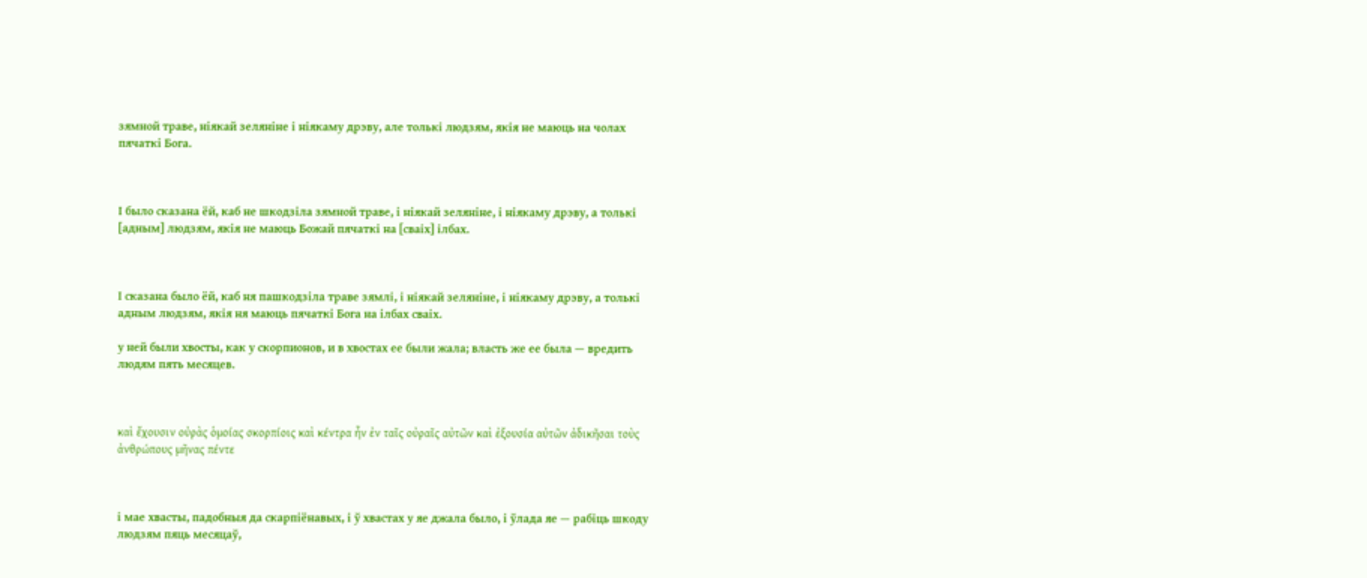зямной траве, ніякай зеляніне і ніякаму дрэву, але толькі людзям, якія не маюць на чолах пячаткі Бога.



І было сказана ёй, каб не шкодзіла зямной траве, і ніякай зеляніне, і ніякаму дрэву, а толькі [адным] людзям, якія не маюць Божай пячаткі на [сваіх] ілбах.



І сказана было ёй, каб ня пашкодзіла траве зямлі, і ніякай зеляніне, і ніякаму дрэву, а толькі адным людзям, якія ня маюць пячаткі Бога на ілбах сваіх.

у ней были хвосты, как у скорпионов, и в хвостах ее были жала; власть же ее была — вредить людям пять месяцев.



καὶ ἔχουσιν οὐρὰς ὁμοίας σκορπίοις καὶ κέντρα ἦν ἐν ταῖς οὐραῖς αὐτῶν καὶ ἐξουσία αὐτῶν ἀδικῆσαι τοὺς ἀνθρώπους μῆνας πέντε



і мае хвасты, падобныя да скарпіёнавых, і ў хвастах у яе джала было, і ўлада яе — рабіць шкоду людзям пяць месяцаў,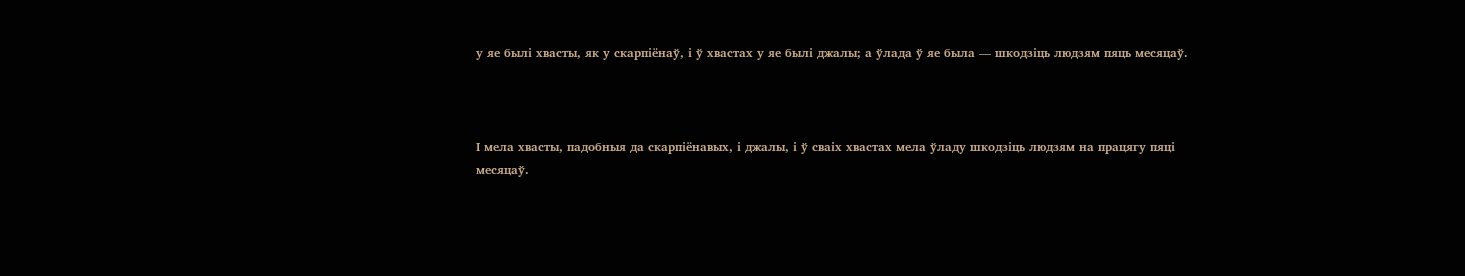у яе былі хвасты, як у скарпіёнаў, і ў хвастах у яе былі джалы; а ўлада ў яе была — шкодзіць людзям пяць месяцаў.



І мела хвасты, падобныя да скарпіёнавых, і джалы, і ў сваіх хвастах мела ўладу шкодзіць людзям на працягу пяці месяцаў.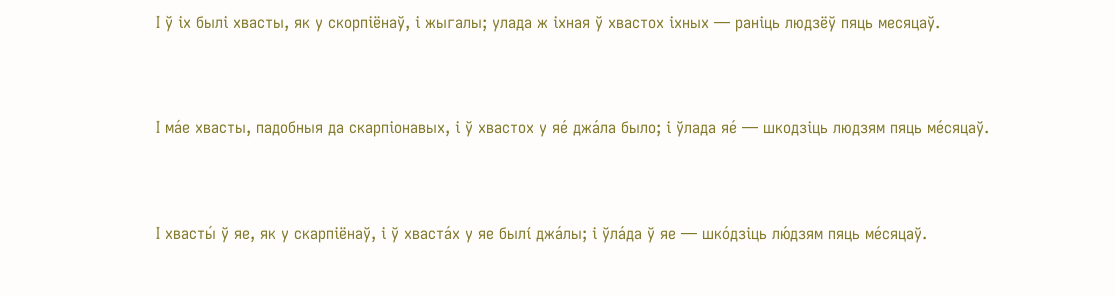І ў іх былі хвасты, як у скорпіёнаў, і жыгалы; улада ж іхная ў хвастох іхных — раніць людзёў пяць месяцаў.



І ма́е хвасты, падобныя да скарпіонавых, і ў хвастох у яе́ джа́ла было; і ўлада яе́ — шкодзіць людзям пяць ме́сяцаў.



І хвасты́ ў яе, як у скарпіёнаў, і ў хваста́х у яе былí джа́лы; і ўла́да ў яе — шко́дзіць лю́дзям пяць ме́сяцаў.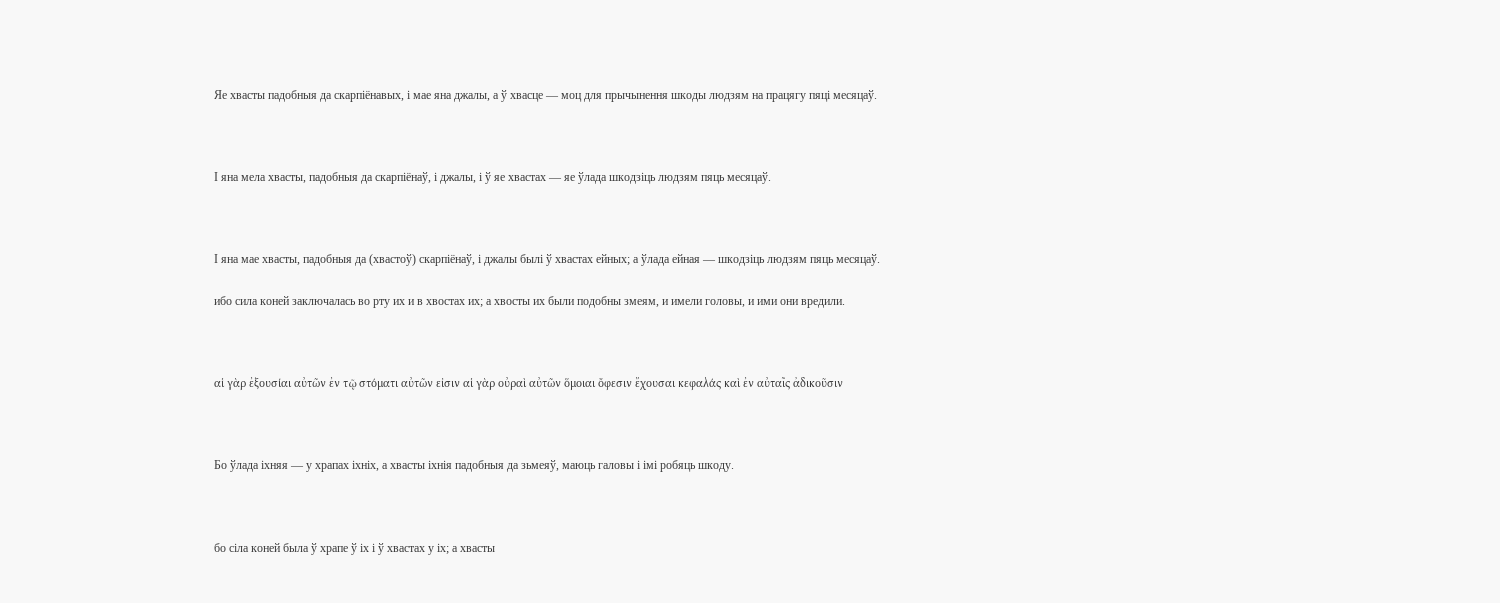Яе хвасты падобныя да скарпіёнавых, і мае яна джалы, а ў хвасце — моц для прычынення шкоды людзям на працягу пяці месяцаў.



І яна мела хвасты, падобныя да скарпіёнаў, і джалы, і ў яе хвастах — яе ўлада шкодзіць людзям пяць месяцаў.



І яна мае хвасты, падобныя да (хвастоў) скарпіёнаў, і джалы былі ў хвастах ейных; а ўлада ейная — шкодзіць людзям пяць месяцаў.

ибо сила коней заключалась во рту их и в хвостах их; а хвосты их были подобны змеям, и имели головы, и ими они вредили.



αἱ γὰρ ἐξουσίαι αὐτῶν ἐν τῷ στόματι αὐτῶν εἰσιν αἱ γὰρ οὐραὶ αὐτῶν ὅμοιαι ὄφεσιν ἔχουσαι κεφαλάς καὶ ἐν αὐταῖς ἀδικοῦσιν



Бо ўлада іхняя — у храпах іхніх, а хвасты іхнія падобныя да зьмеяў, маюць галовы і імі робяць шкоду.



бо сіла коней была ў храпе ў іх і ў хвастах у іх; а хвасты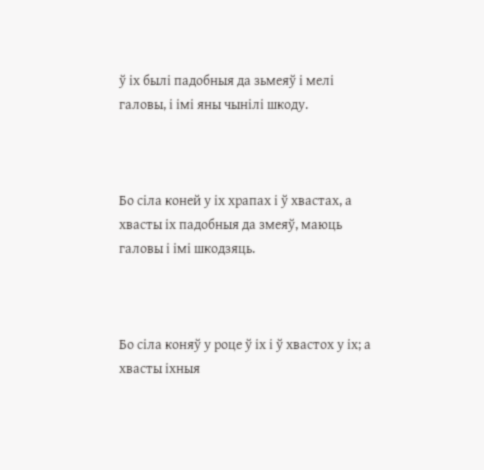ў іх былі падобныя да зьмеяў і мелі галовы, і імі яны чынілі шкоду.



Бо сіла коней у іх храпах і ў хвастах, а хвасты іх падобныя да змеяў, маюць галовы і імі шкодзяць.



Бо сіла коняў у роце ў іх і ў хвастох у іх; а хвасты іхныя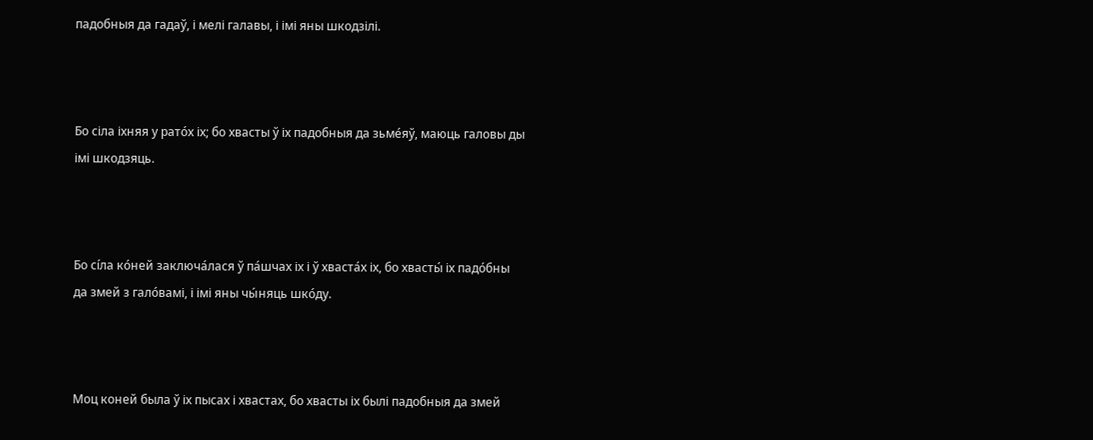падобныя да гадаў, і мелі галавы, і імі яны шкодзілі.



Бо сіла іхняя у рато́х іх; бо хвасты ў іх падобныя да зьме́яў, маюць галовы ды імі шкодзяць.



Бо сíла ко́ней заключа́лася ў па́шчах іх і ў хваста́х іх, бо хвасты́ іх падо́бны да змей з гало́вамі, і імі яны чы́няць шко́ду.



Моц коней была ў іх пысах і хвастах, бо хвасты іх былі падобныя да змей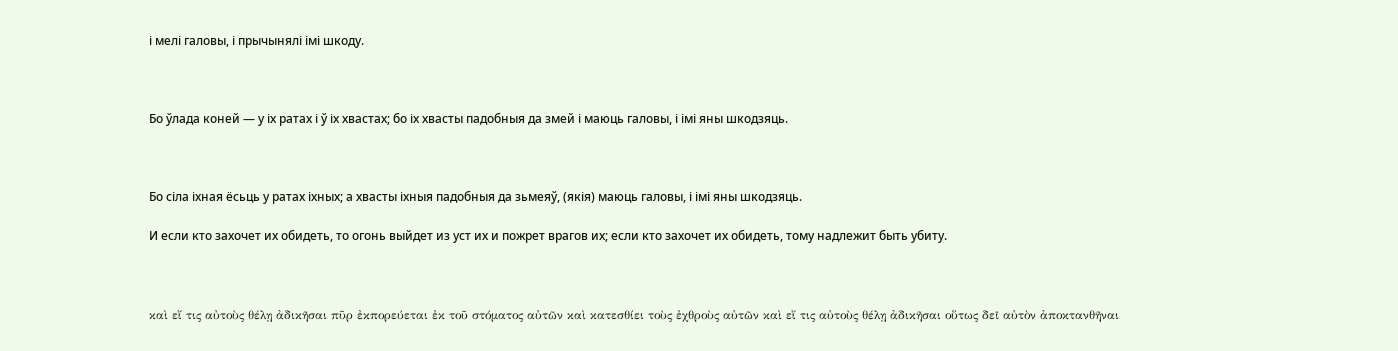і мелі галовы, і прычынялі імі шкоду.



Бо ўлада коней — у іх ратах і ў іх хвастах; бо іх хвасты падобныя да змей і маюць галовы, і імі яны шкодзяць.



Бо сіла іхная ёсьць у ратах іхных; а хвасты іхныя падобныя да зьмеяў, (якія) маюць галовы, і імі яны шкодзяць.

И если кто захочет их обидеть, то огонь выйдет из уст их и пожрет врагов их; если кто захочет их обидеть, тому надлежит быть убиту.



καὶ εἴ τις αὐτοὺς θέλῃ ἀδικῆσαι πῦρ ἐκπορεύεται ἐκ τοῦ στόματος αὐτῶν καὶ κατεσθίει τοὺς ἐχθροὺς αὐτῶν καὶ εἴ τις αὐτοὺς θέλῃ ἀδικῆσαι οὕτως δεῖ αὐτὸν ἀποκτανθῆναι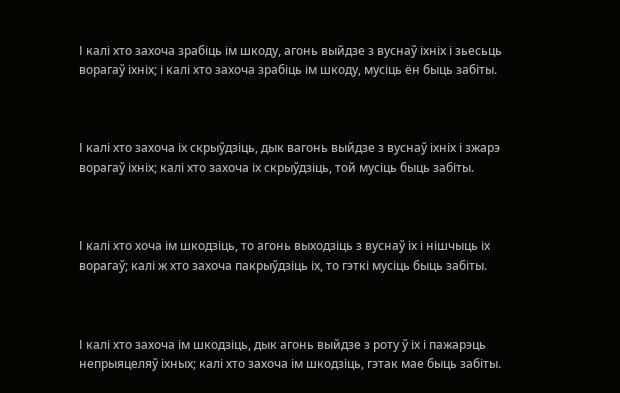І калі хто захоча зрабіць ім шкоду, агонь выйдзе з вуснаў іхніх і зьесьць ворагаў іхніх; і калі хто захоча зрабіць ім шкоду, мусіць ён быць забіты.



І калі хто захоча іх скрыўдзіць, дык вагонь выйдзе з вуснаў іхніх і зжарэ ворагаў іхніх; калі хто захоча іх скрыўдзіць, той мусіць быць забіты.



І калі хто хоча ім шкодзіць, то агонь выходзіць з вуснаў іх і нішчыць іх ворагаў; калі ж хто захоча пакрыўдзіць іх, то гэткі мусіць быць забіты.



І калі хто захоча ім шкодзіць, дык агонь выйдзе з роту ў іх і пажарэць непрыяцеляў іхных; калі хто захоча ім шкодзіць, гэтак мае быць забіты.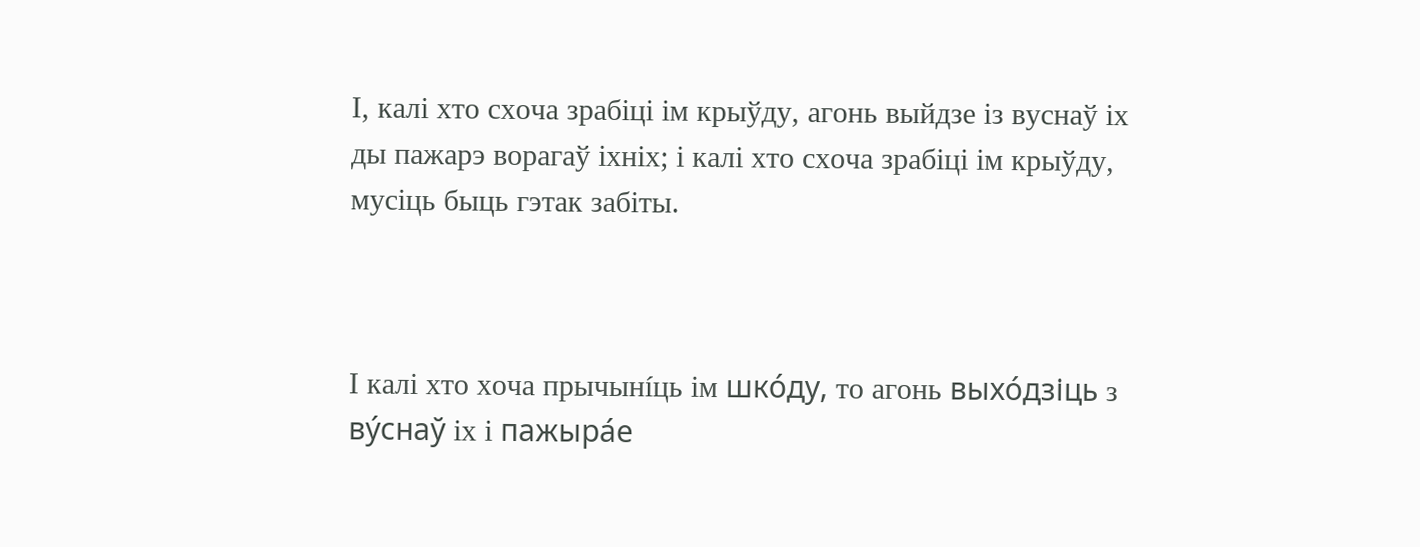І, калі хто схоча зрабіці ім крыўду, агонь выйдзе із вуснаў іх ды пажарэ ворагаў іхніх; і калі хто схоча зрабіці ім крыўду, мусіць быць гэтак забіты.



І калі хто хоча прычынíць ім шко́ду, то агонь выхо́дзіць з ву́снаў іх і пажыра́е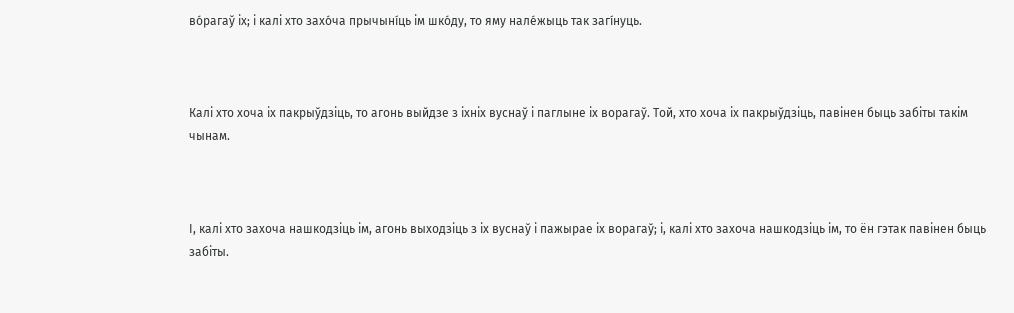во́рагаў іх; і калі хто захо́ча прычынíць ім шко́ду, то яму нале́жыць так загíнуць.



Калі хто хоча іх пакрыўдзіць, то агонь выйдзе з іхніх вуснаў і паглыне іх ворагаў. Той, хто хоча іх пакрыўдзіць, павінен быць забіты такім чынам.



І, калі хто захоча нашкодзіць ім, агонь выходзіць з іх вуснаў і пажырае іх ворагаў; і, калі хто захоча нашкодзіць ім, то ён гэтак павінен быць забіты.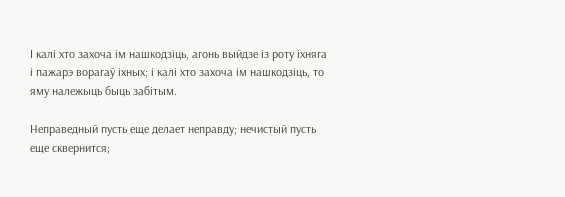І калі хто захоча ім нашкодзіць, агонь выйдзе із роту іхняга і пажарэ ворагаў іхных; і калі хто захоча ім нашкодзіць, то яму належыць быць забітым.

Неправедный пусть еще делает неправду; нечистый пусть еще сквернится;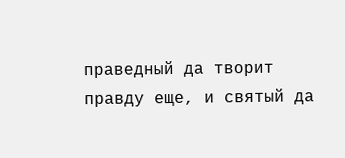праведный да творит правду еще, и святый да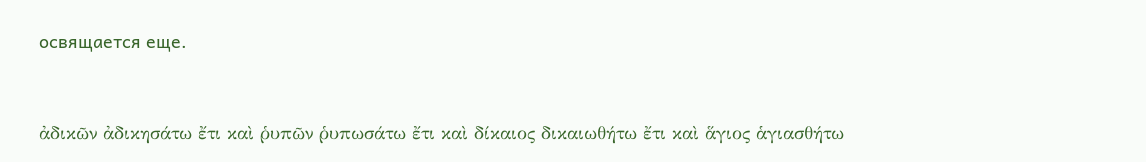освящается еще.



ἀδικῶν ἀδικησάτω ἔτι καὶ ῥυπῶν ῥυπωσάτω ἔτι καὶ δίκαιος δικαιωθήτω ἔτι καὶ ἅγιος ἁγιασθήτω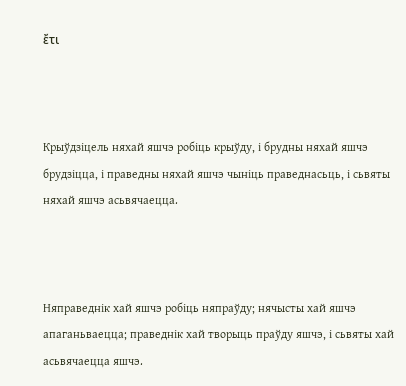ἔτι



Крыўдзіцель няхай яшчэ робіць крыўду, і брудны няхай яшчэ брудзіцца, і праведны няхай яшчэ чыніць праведнасьць, і сьвяты няхай яшчэ асьвячаецца.



Няправеднік хай яшчэ робіць няпраўду; нячысты хай яшчэ апаганьваецца; праведнік хай творыць праўду яшчэ, і сьвяты хай асьвячаецца яшчэ.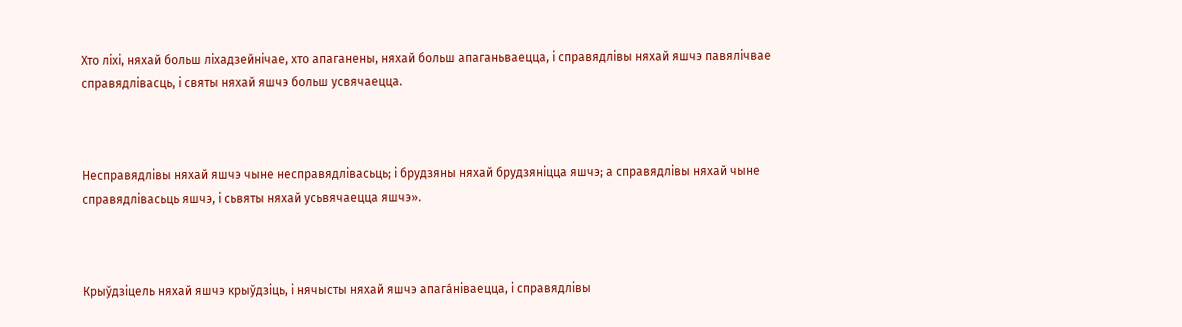Хто ліхі, няхай больш ліхадзейнічае, хто апаганены, няхай больш апаганьваецца, і справядлівы няхай яшчэ павялічвае справядлівасць, і святы няхай яшчэ больш усвячаецца.



Несправядлівы няхай яшчэ чыне несправядлівасьць; і брудзяны няхай брудзяніцца яшчэ; а справядлівы няхай чыне справядлівасьць яшчэ, і сьвяты няхай усьвячаецца яшчэ».



Крыўдзіцель няхай яшчэ крыўдзіць, і нячысты няхай яшчэ апага́ніваецца, і справядлівы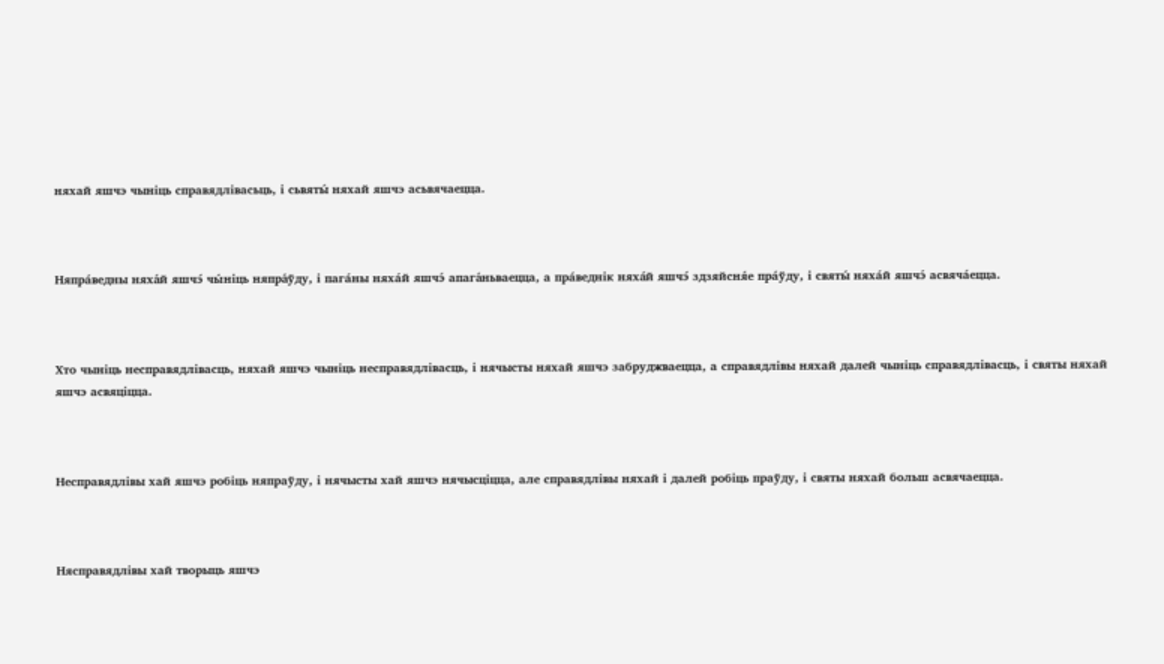няхай яшчэ чыніць справядлівасьць, і сьвяты́ няхай яшчэ асьвячаецца.



Няпра́ведны няха́й яшчэ́ чы́ніць няпра́ўду, і пага́ны няха́й яшчэ́ апага́ньваецца, а пра́веднік няха́й яшчэ́ здзяйсня́е пра́ўду, і святы́ няха́й яшчэ́ асвяча́ецца.



Хто чыніць несправядлівасць, няхай яшчэ чыніць несправядлівасць, і нячысты няхай яшчэ забруджваецца, а справядлівы няхай далей чыніць справядлівасць, і святы няхай яшчэ асвяціцца.



Несправядлівы хай яшчэ робіць няпраўду, і нячысты хай яшчэ нячысціцца, але справядлівы няхай і далей робіць праўду, і святы няхай больш асвячаецца.



Нясправядлівы хай творыць яшчэ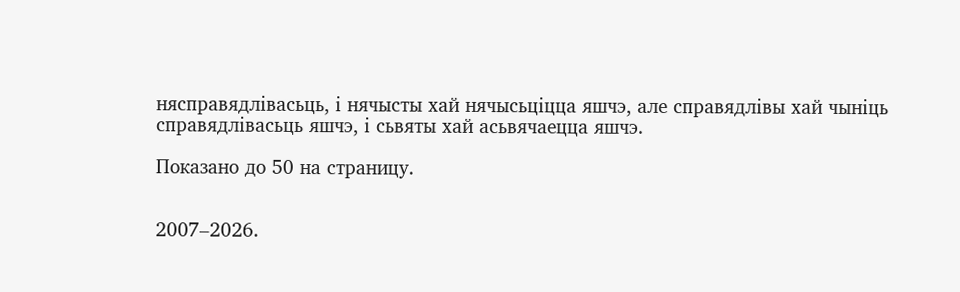нясправядлівасьць, і нячысты хай нячысьціцца яшчэ, але справядлівы хай чыніць справядлівасьць яшчэ, і сьвяты хай асьвячаецца яшчэ.

Показано до 50 на страницу.


2007–2026.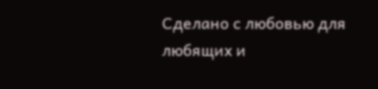Сделано с любовью для любящих и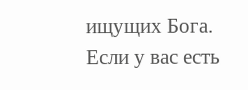ищущих Бога. Если у вас есть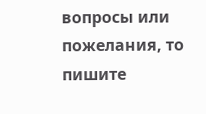вопросы или пожелания, то пишите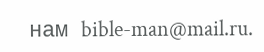нам bible-man@mail.ru.